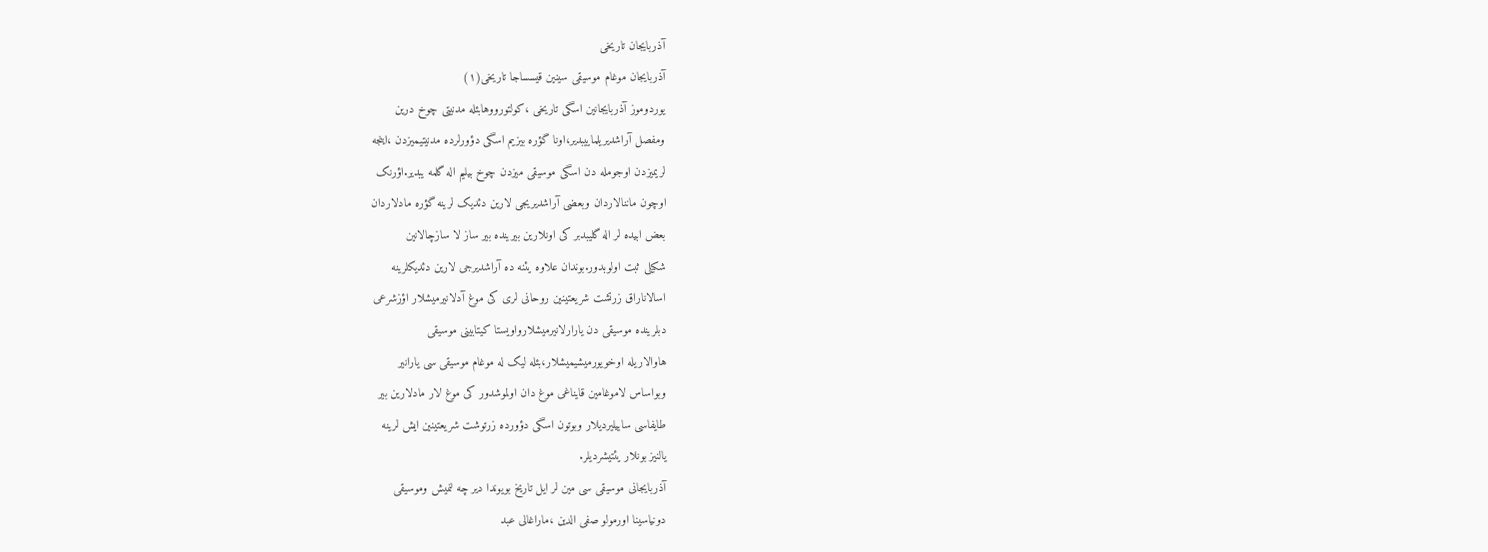آذربایجان تاریخی
آذربایجان موغام موسیقی سینین قیسساجا تاریخی(۱)
یوردوموز آذربایجانین اسگی تاریخی ،کولتورووهابئله مدنیتی چوخ درین
ومفصل آراشدیریلماییبدیر،اونا گؤره بیزیم اسگی دؤورلرده مدنیتیمیزدن ،اینجه
لریمیزدن اوجومله دن اسگی موسیقی میزدن چوخ بیلیم اله گلمه یبدیر.اؤرنک
اوچون ماننالاردان وبعضی آراشدیریجی لارین دئدیک لرینه گؤره مادلاردان
بعض ابیده لر اله گلیبدبر کی اونلارین بیرینده بیر ساز لا سازچالانین
شکیلی ثبت اولوبدور.بوندان علاوه یئنه ده آراشدیرجی لارین دئدیکلرینه
اسالاناراق زرتشت شریعتینین روحانی لری کی موغ آدلانیرمیشلار اؤزشرعی
دبلرینده موسیقی دن یارارلانیرمیشلارواویستا کیتابینی موسیقی
هاوالاریله اوخویورمیشیمیشلار،بئله لیک له موغام موسیقی سی یارانیر
وبواساس لاموغامین قایناغی موغ دان اولموشدور کی موغ لار مادلارین بیر
طایفاسی ساییلیردیلار وبوتون اسگی دؤورده زرتوشت شریعتینین ایش لرینه
یالنیز بونلار یئتیشردیلر.
آذربایجانی موسیقی سی مین لر ایل تاریخ بویوندا دیر چه لنمیش وموسیقی
دونیاسینا اورمولو صفی الدین ،ماراغالی عبد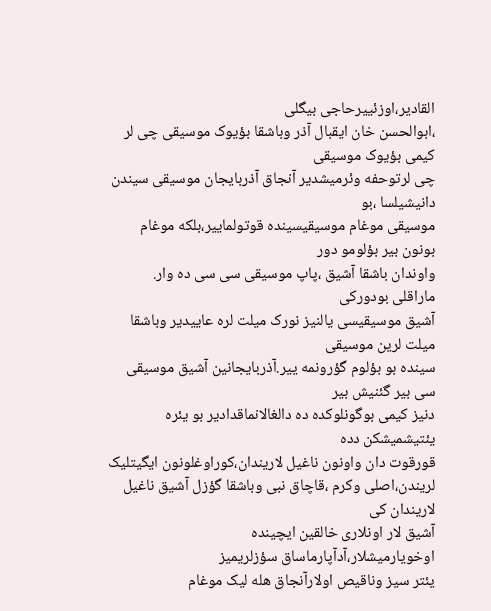القادیر،اوزئییرحاجی بیگلی
،ابوالحسن خان ایقبال آذر وباشقا بؤیوک موسیقی چی لر کیمی بؤیوک موسیقی
چی لرتوحفه وئرمیشدیر آنجاق آذربایجان موسیقی سیندن دانیشیلسا ،بو
موسیقی موغام موسیقیسینده قوتولماییر،بلکه موغام بونون بیر بؤلومو دور
واوندان باشقا آشیق ،پاپ موسیقی سی سی ده وار. ماراقلی بودورکی
آشیق موسیقیسی یالنیز نورک میلت لره عاییدیر وباشقا میلت لرین موسیقی
سینده بو بؤلوم گؤرونمه ییر.آذربایجانین آشیق موسیقی سی بیر گئنیش بیر
دنیز کیمی بوگونلوکده ده دالغالانماقدادیر بو یئره یئتیشمیشکن دده
قورقوت دان واونون ناغیل لاریندان،کوراوغلونون ایگیتلیک
لریندن،اصلی وکرم ،قاچاق نبی وباشقا گؤزل آشیق ناغیل لاریندان کی
آشیق لار اونلاری خالقین ایچینده اوخویارمیشلار،آدآپارماساق سؤزلریمیز
یئتر سیز وناقیص اولارآنجاق هله لیک موغام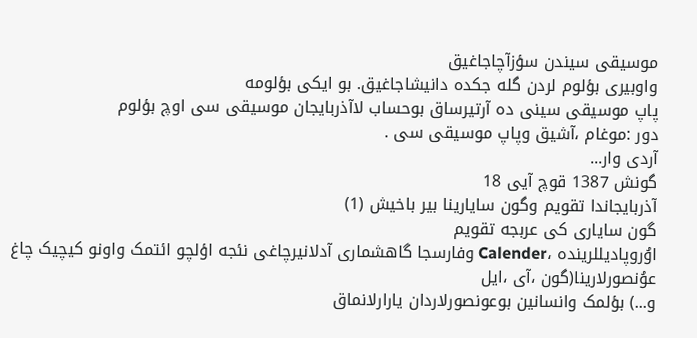موسیقی سیندن سؤزآچاجاغیق
واوبیری بؤلوم لردن گله جکده دانیشاجاغیق. بو ایکی بؤلومه
پاپ موسیقی سینی ده آرتیرساق بوحساب لاآذربایجان موسیقی سی اوچ بؤلوم
دور :موغام ،آشیق وپاپ موسیقی سی .
آردی وار...
گونش 1387 قوچ آیی 18
آذربایجاندا تقویم وگون سایارینا بیر باخیش (1)
گون سایاری کی عربجه تقویم
اوُروپادیللرینده ،Calender وفارسجا گاهشماری آدلانیرچاغی نئجه اؤلچو ائتمک واونو کیچیک چاغ عوُنصورلارینا(گون ،آی ،ایل
و...) بؤلمک وانسانین بوعونصورلاردان یارارلانماق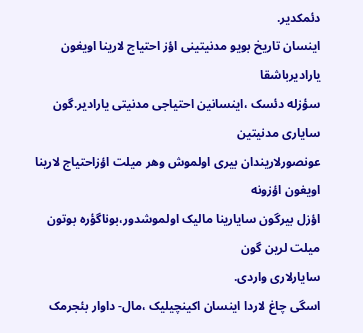دئمکدیر.
اینسان تاریخ بویو مدنیتینی اؤز احتیاج لارینا اویغون یارادیرباشقا
سؤزله دئسک ،اینسانین احتیاجی مدنیتی یارادیر.گون سایاری مدنیتین
عونصورلاریندان بیری اولموش وهر میلت اؤزاحتیاج لارینا اویغون اؤزونه
اؤزل بیرگون سایارینا مالیک اولموشدور،بوناگؤره بوتون میلت لرین گون
سایارلاری واردی.
اسگی چاغ لاردا اینسان اکینچیلیک ،مال- داوار بئجرمک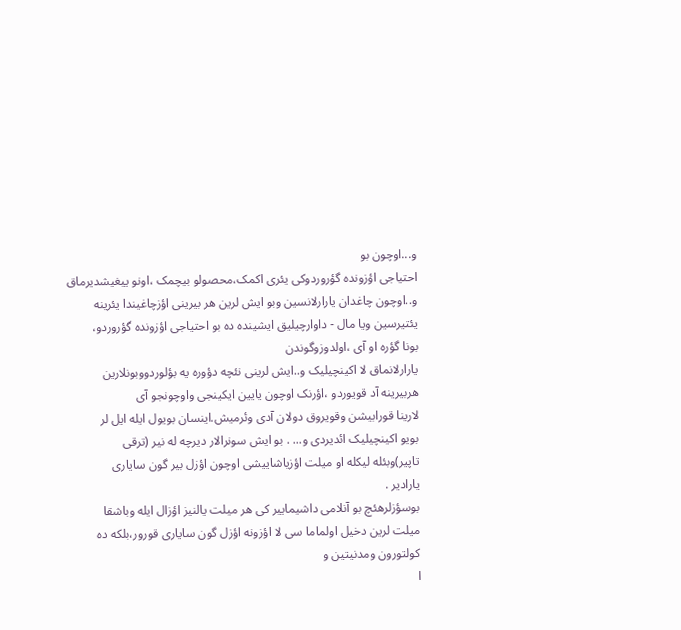و...اوچون بو
احتیاجی اؤزونده گؤروردوکی یئری اکمک،محصولو بیچمک ،اونو ییغیشدیرماق
و..اوچون چاغدان یارارلانسین وبو ایش لرین هر بیرینی اؤزچاغیندا یئرینه
یئتیرسین ویا مال - داوارچیلیق ایشینده ده بو احتیاجی اؤزونده گؤروردو،
بونا گؤره او آی ،اولدوزوگوندن
یارارلانماق لا اکینچیلیک و..ایش لرینی نئچه دؤوره یه بؤلوردووبونلارین
هربیرینه آد قویوردو ،اؤرنک اوچون یایین ایکینجی واوچونجو آی
لارینا قورابیشن وقویروق دولان آدی وئرمیش.اینسان بویول ایله ایل لر
بویو اکینچیلیک ائدیردی و... . بو ایش سونرالار دیرچه له نیر (ترقی
تاپیر)وبئله لیکله او میلت اؤزیاشاییشی اوچون اؤزل بیر گون سایاری
یارادیر .
بوسؤزلرهئچ بو آنلامی داشیماییر کی هر میلت یالنیز اؤزال ایله وباشقا
میلت لرین دخیل اولماما سی لا اؤزونه اؤزل گون سایاری قورور،بلکه ده
کولتورون ومدنیتین و
ا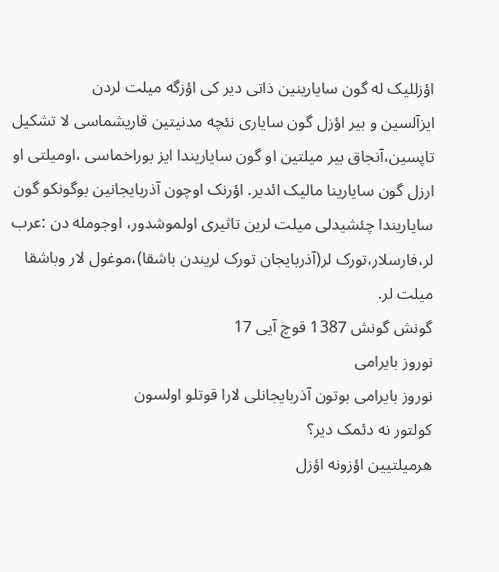اؤزللیک له گون سایارینین ذاتی دیر کی اؤزگه میلت لردن
ایزآلسین و بیر اؤزل گون سایاری نئچه مدنیتین قاریشماسی لا تشکیل
تاپسین،آنجاق بیر میلتین او گون سایاریندا ایز بوراخماسی ،اومیلتی او
ارزل گون سایارینا مالیک ائدیر. اؤرنک اوچون آذربایجانین بوگونکو گون
سایاریندا چئشیدلی میلت لرین تاثیری اولموشدور، اوجومله دن :عرب
لر،فارسلار،تورک لر(آذربایجان تورک لریندن باشقا)،موغول لار وباشقا
میلت لر.
گونش گونش 1387 قوچ آیی 17
نوروز بایرامی
نوروز بایرامی بوتون آذربایجانلی لارا قوتلو اولسون
کولتور نه دئمک دیر؟
هرمیلتیین اؤزونه اؤزل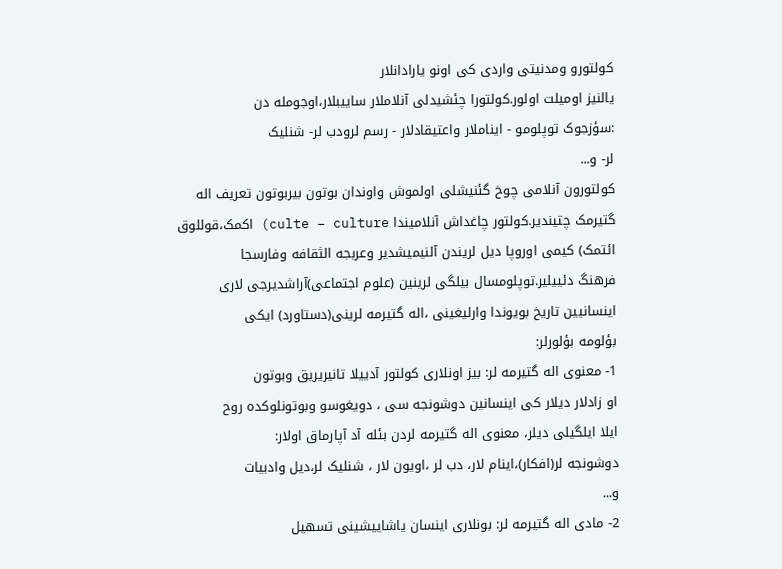کولتورو ومدنیتی واردی کی اونو یارادانلار
یالنیز اومیلت اولور.کولتورا چئشیدلی آنلاملار ساییبلار،اوجومله دن
:سؤزجوک توپلومو - ایناملار واعتیقادلار - رسم لرودب لر- شنلیک
لر- و...
کولتورون آنلامی چوخ گئنیشلی اولموش واوندان بوتون بیربوتون تعریف اله
گتیرمک چتیندیر.کولتور چاغداش آنلامیندا culte – culture) اکمک،قوللوق
ائتمک) کیمی اوروپا دیل لریندن آلنیمیشدیر وعربجه الثقافه وفارسجا
فرهنگ دئییلیر.توپلومسال بیلگی لرینین (علوم اجتماعی)آراشدیرجی لاری
اینسانیین تاریخ بویوندا وارلیغینی ،اله گتیرمه لرینی(دستاورد) ایکی
بؤلومه بؤلورلر:
1- معنوی اله گتیرمه لر: بیز اونلاری کولتور آدییلا تانیریریق وبوتون
او زادلار دیلار کی اینسانین دوشونجه سی ، دویغوسو وبوتونلوکده روح
ایلا ایلگیلی دیلر، معنوی اله گتیرمه لردن بئله آد آپارماق اولار:
دوشونجه لر(افکار)،اینام لار، دب لر ،اویون لار ، شنلیک لر،دیل وادبیات
و...
2- مادی اله گتیرمه لر: بونلاری اینسان یاشاییشینی تسهیل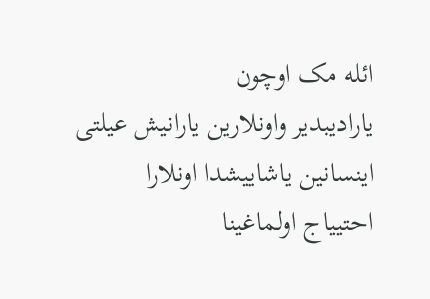ائله مک اوچون
یارادیبدیر واونلارین یارانیش عیلتی اینسانین یاشاییشدا اونلارا
احتییاج اولماغینا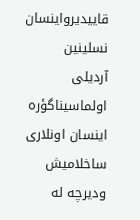قاییدیرواینسان نسلینین آردیلی
اولماسیناگؤره اینسان اونلاری ساخلامیش ودیرچه له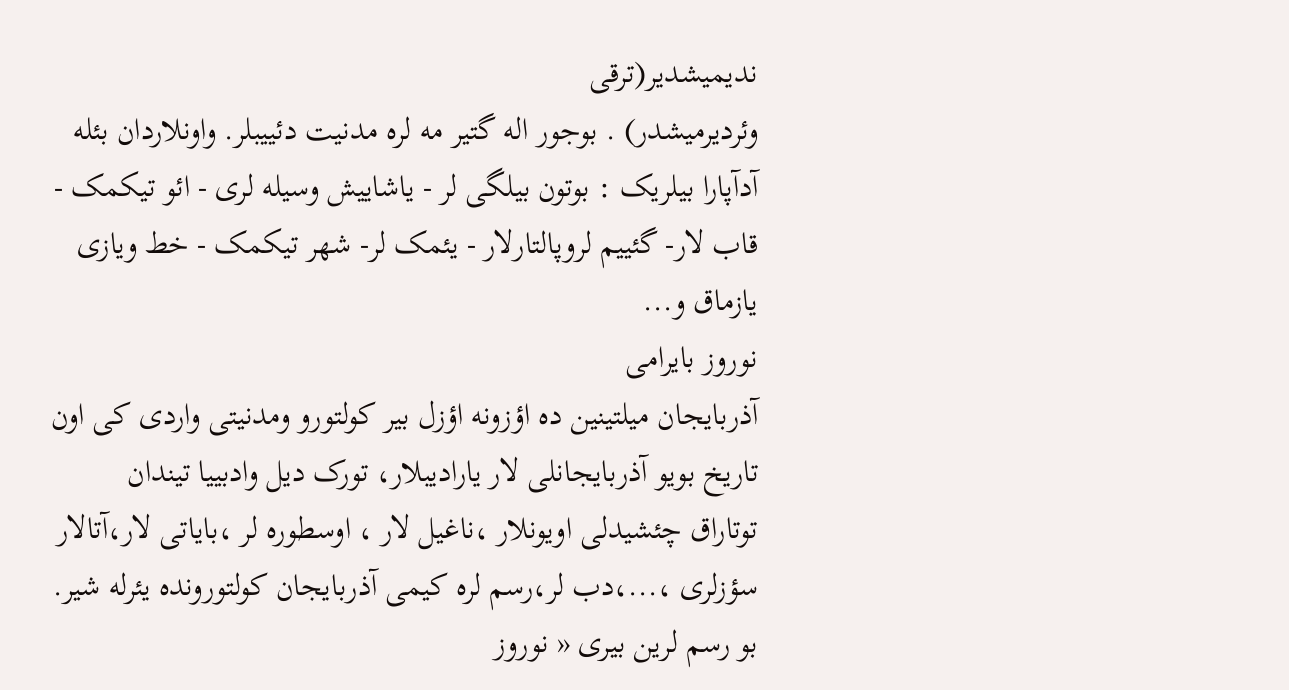ندیمیشدیر(ترقی
وئردیرمیشدر) . بوجور اله گتیر مه لره مدنیت دئییبلر. واونلاردان بئله
آدآپارا بیلریک : بوتون بیلگی لر - یاشاییش وسیله لری - ائو تیکمک -
قاب لار- گئییم لروپالتارلار - یئمک لر- شهر تیکمک - خط ویازی
یازماق و...
نوروز بایرامی
آذربایجان میلتینین ده اؤزونه اؤزل بیر کولتورو ومدنیتی واردی کی اون
تاریخ بویو آذربایجانلی لار یارادیبلار، تورک دیل وادبییا تیندان
توتاراق چئشیدلی اویونلار ،ناغیل لار ، اوسطوره لر ،بایاتی لار،آتالار
سؤزلری ،...،دب لر،رسم لره کیمی آذربایجان کولتورونده یئرله شیر.
بو رسم لرین بیری « نوروز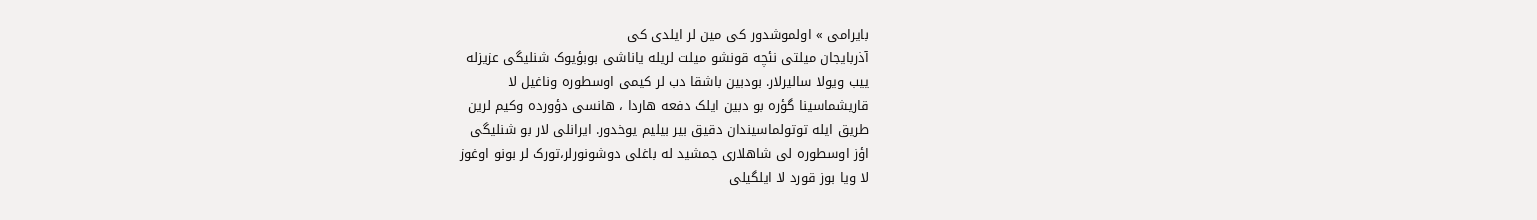بایرامی » اولموشدور کی مین لر ایلدی کی
آذربایجان میلتی نئچه قونشو میلت لریله یاناشی بوبؤیوک شنلیگی عزیزله
ییب ویولا سالیرلار. بودبین باشقا دب لر کیمی اوسطوره وناغیل لا
قاریشماسینا گؤره بو دبین ایلک دفعه هاردا ، هانسی دؤورده وکیم لرین
طریق ایله توتولماسیندان دقیق بیر بیلیم یوخدور. ایرانلی لار بو شنلیگی
اؤز اوسطوره لی شاهلاری جمشید له باغلی دوشونورلر،تورک لر بونو اوغوز
لا ویا بوز قورد لا ایلگیلی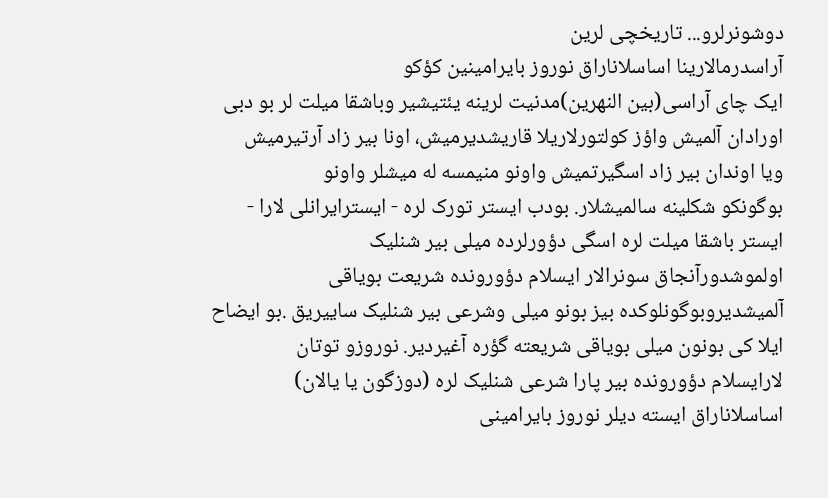دوشونرلرو... تاریخچی لرین
آراسدرمالارینا اساسلاناراق نوروز بایرامینین کؤکو
ایک چای آراسی(بین النهرین)مدنیت لرینه یئتیشیر وباشقا میلت لر بو دبی
اورادان آلمیش واؤز کولتورلاریلا قاریشدیرمیش، اونا بیر زاد آرتیرمیش
ویا اوندان بیر زاد اسگیرتمیش واونو منیمسه له میشلر واونو
بوگونکو شکلینه سالمیشلار. بودب ایستر تورک لره - ایسترایرانلی لارا -
ایستر باشقا میلت لره اسگی دؤورلرده میلی بیر شنلیک
اولموشدورآنجاق سونرالار ایسلام دؤورونده شریعت بویاقی
آلمیشدیروبوگونلوکده بیز بونو میلی وشرعی بیر شنلیک ساییریق .بو ایضاح
ایلا کی بونون میلی بویاقی شریعته گؤره آغیردیر. نوروزو توتان
لارایسلام دؤورونده بیر پارا شرعی شنلیک لره (دوزگون یا یالان)
اساسلاناراق ایسته دیلر نوروز بایرامینی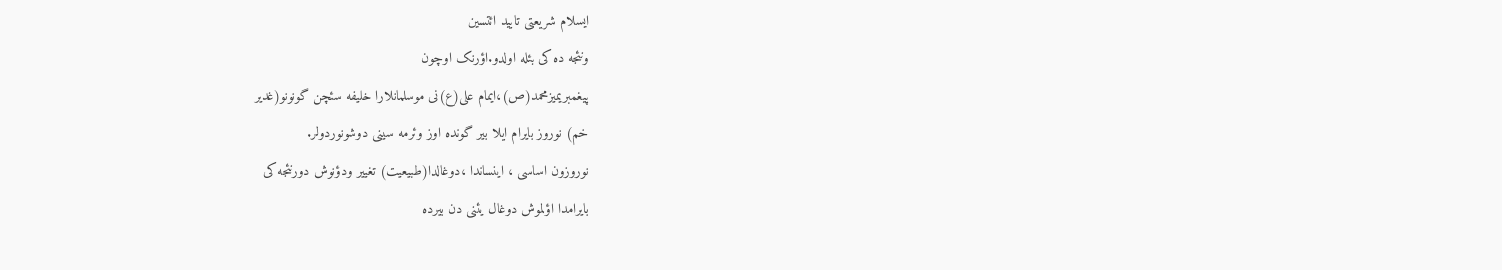ایسلام شریعتی تایید ائتسین
ونئجه ده کی بئله اولدو.اؤرنک اوچون
پیغمبریمیزمحمد(ص)،ایمام علی(ع)نی موسلمانلارا خلیفه سئچن گونونو(غدیر
خم) نوروز بایرام ایلا بیر گونده اوز وئرمه سینی دوشونوردولر.
نوروزون اساسی ، اینساندا ،دوغالدا(طبیعیت) تغییر ودؤنوش دورنئجه کی
بایرامدا اؤلموش دوغال یئنی دن بیرده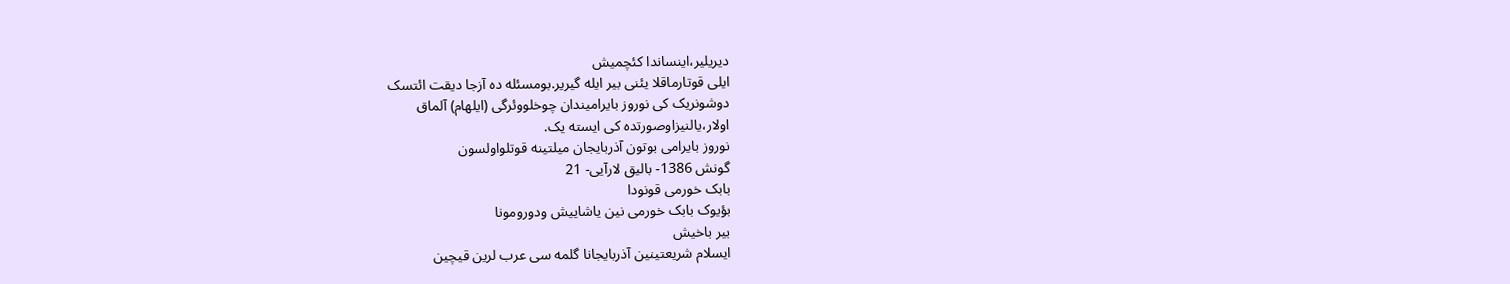دیریلیر،اینساندا کئچمیش
ایلی قوتارماقلا یئنی بیر ایله گیریر.بومسئله ده آزجا دیقت ائتسک
دوشونریک کی نوروز بایرامیندان چوخلووئرگی (ایلهام) آلماق
اولار،یالنیزاوصورتده کی ایسته یک.
نوروز بایرامی بوتون آذربایجان میلتینه قوتلواولسون
گونش 1386- بالیق لارآیی- 21
بابک خورمی قونودا
بؤیوک بابک خورمی نین یاشاییش ودورومونا
بیر باخیش
ایسلام شریعتینین آذربایجانا گلمه سی عرب لرین قیچین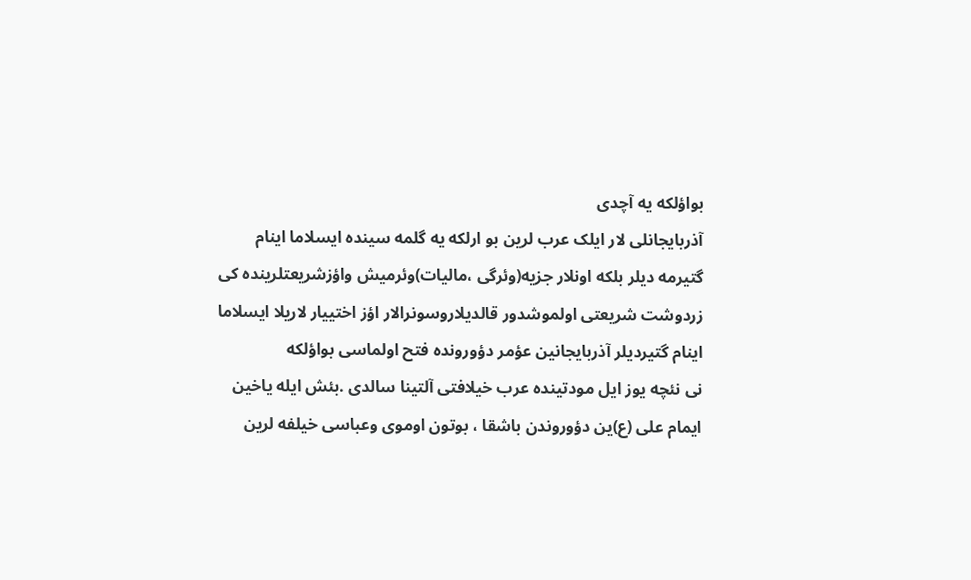بواؤلکه یه آچدی
آذربایجانلی لار ایلک عرب لرین بو ارلکه یه گلمه سینده ایسلاما اینام
گتیرمه دیلر بلکه اونلار جزیه(وئرگی ،مالیات)وئرمیش واؤزشریعتلرینده کی
زردوشت شریعتی اولموشدور قالدیلاروسونرالار اؤز اختییار لاریلا ایسلاما
اینام گتیردیلر آذربایجانین عؤمر دؤورونده فتح اولماسی بواؤلکه
نی نئچه یوز ایل مودتینده عرب خیلافتی آلتینا سالدی .بئش ایله یاخین
ایمام علی (ع)ین دؤوروندن باشقا ، بوتون اوموی وعباسی خیلفه لرین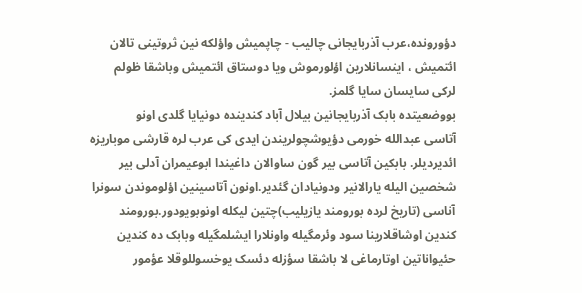دؤورونده،عرب آذربایجانی چالیب - چاپمیش واؤلکه نین ثروتینی تالان
ائتمیش ، اینسانلارین اؤلورموش ویا دوستاق ائتمیش وباشقا ظولم
لرکی سایسان سایا گلمز.
بووضعیتده بابک آذربایجانین بیلال آباد کندینده دونیایا گلدی اونو
آتاسی عبدالله خورمی دؤیوشچولریندن ایدی کی عرب لره قارشی موباریزه
ائدیردیلر. بابکین آتاسی بیر گون ساوالان داغیندا ابوعیمران آدلی بیر
شخصین الیله یارالانیر ودونیادان گئدیر.اونون آتاسینین اؤلوموندن سونرا
آناسی (تاریخ لرده بورومند یازیلیب)چتین لیکله اونوبویودور.بورومند
کندین اوشاقلارینا سود وئرمگیله واونلارا ایشلمگیله وبابک ده کندین
حئیواناتین اوتارماغی لا باشقا سؤزله دئسک یوخسوللوقلا عؤمور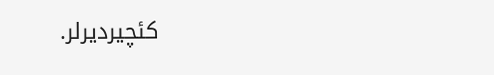کئچیردیرلر.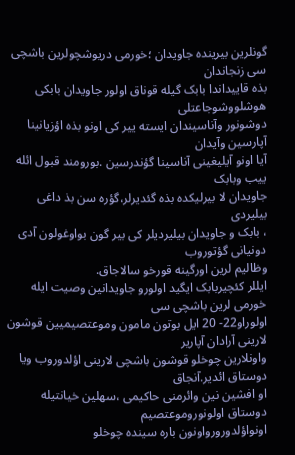گونلرین بیرینده جاویدان ؛خورمی دریوشچولرین باشچی سی زنجاندان
بذه قاییداندا بابک گیله قوناق اولور جاویدان بابکی هوشلووشوجاعتلی
دوشونور وآناسیندان ایسته ییر کی اونو بذه اؤزیانینا آپارسین وآیدان
آیا اونو آیلیغینی آناسینا گؤندرسین .بورومند قبول ائله ییب وبابک
جاویدان لا بیرلیکده بذه گئدیرلر،گؤره سن بذ داغی بیلیردی
، بابک و جاویدان بیلیردیلر کی بیر گون بواوغولون آدی دونیانی گؤتوروب
وظالیم لرین اورگینه قورخو سالاجاق.
ایللر کئچیربابک ایگید اولورو جاویدانین وصیت ایله خورمی لرین باشچی سی
اولوراو22- 20 ایل بوتون مامون وموعتصیمیین قوشون لارینی آرادان آپاریر
واونلارین چوخلو قوشون باشچی لارینی اؤلدوروب ویا دوستاق ائدیر.آنجاق
او افشین نین وائرمنی حاکیمی ،سهلین خیانتیله دوستاق اولونوروموعتصیم
اونواؤلدورورواونون باره سینده چوخلو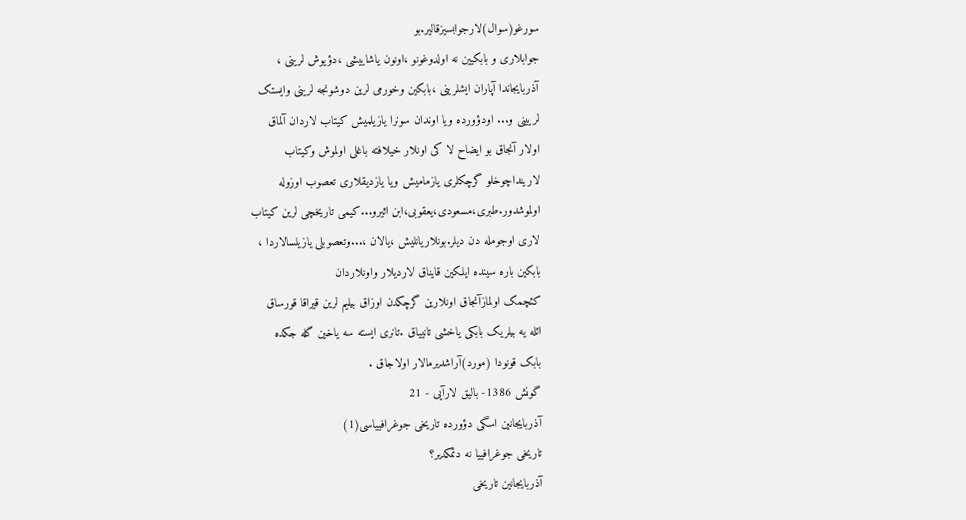سورغو(سوال)لارجوابسیزقالیر.بو
جوابلاری و بابکیین نه اولدوغونو ،اونون یاشاییشی ،دؤیوش لرینی ،
آذربایجاندا آپاران ایشلرینی ،بابکین وخورمی لرین دوشونجه لرینی وایستک
لریینی و... اودؤورده ویا اوندان سونرا یازیلمیش کیتاب لاردان آلماق
اولار آنجاق بو ایضاح لا کی اونلار خیلافته باغلی اولموش وکیتاب
لارینداچوخلو گرچکلری یازمامیش ویا یازدیقلاری تعصوب اوزوله
اولموشدور.طبری،مسعودی،یعقوبی،ابن اثیرو...کیمی تاریخچی لرین کیتاب
لاری اوجومله دن دیلر.بونلاریانلیش ،یالان ،...وتعصوبلی یازیلسالاردا ،
بابکین باره سینده ایلکین قایناق لاردیلار واونلاردان
کئچمک اولمازآنجاق اونلارین گرچکدن اوزاق بیلیم لرین قیراقا قورساق
ائله یه بیلریک بابکی یاخشی تانییاق .تانری ایسته سه یاخین گله جکده
بابک قونودا (مورد)آراشدیرمالار اولاجاق .
گونش 1386- بالیق لارآیی - 21
آذربایجانین اسگی دؤورده تاریخی جوغرافییاسی(1)
تاریخی جوغرافییا نه دئمکدیر؟
آذربایجانین تاریخی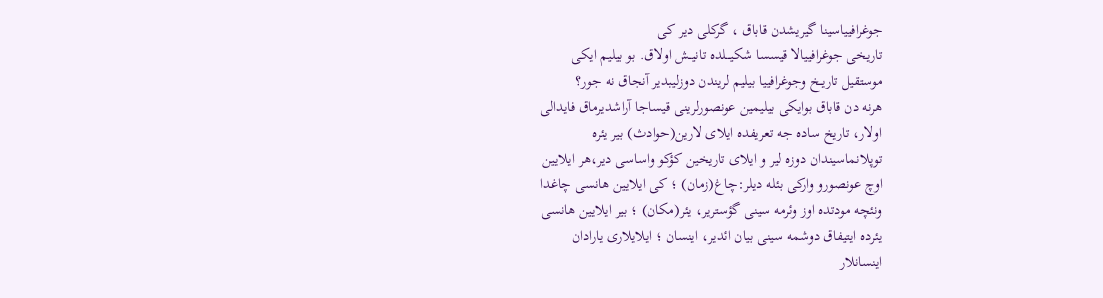جوغرافییاسینا گیریشدن قاباق ، گرکلی دیر کی
تاریخی جوغرافییالا قیسسا شکیـــلده تانیــش اولاق. بو بیلیم ایکی
موستقیل تاریــخ وجوغرافییا بیلیم لریندن دوزلیبدیر آنجاق نه جور؟
هرنه دن قاباق بوایکی بیلیمین عونصورلرینی قیساجا آراشدیرماق فایدالی
اولار، تاریخ ساده جه تعریفده ایلای لارین(حوادث) بیر یئره
توپلانماسیندان دوزه لیر و ایلای تاریخین کؤکو واساسی دیر،هر ایلایین
اوچ عونصورو وارکی بئله دیلر:چاغ(زمان) ؛ کی ایلایین هانسی چاغدا
ونئچه مودتده اوز وئرمه سینی گؤستریر، یئر(مکان) ؛ بیر ایلایین هانسی
یئرده ایتیفاق دوشمه سینی بیان ائدیر، اینسان ؛ ایلایلاری یارادان
اینسانلار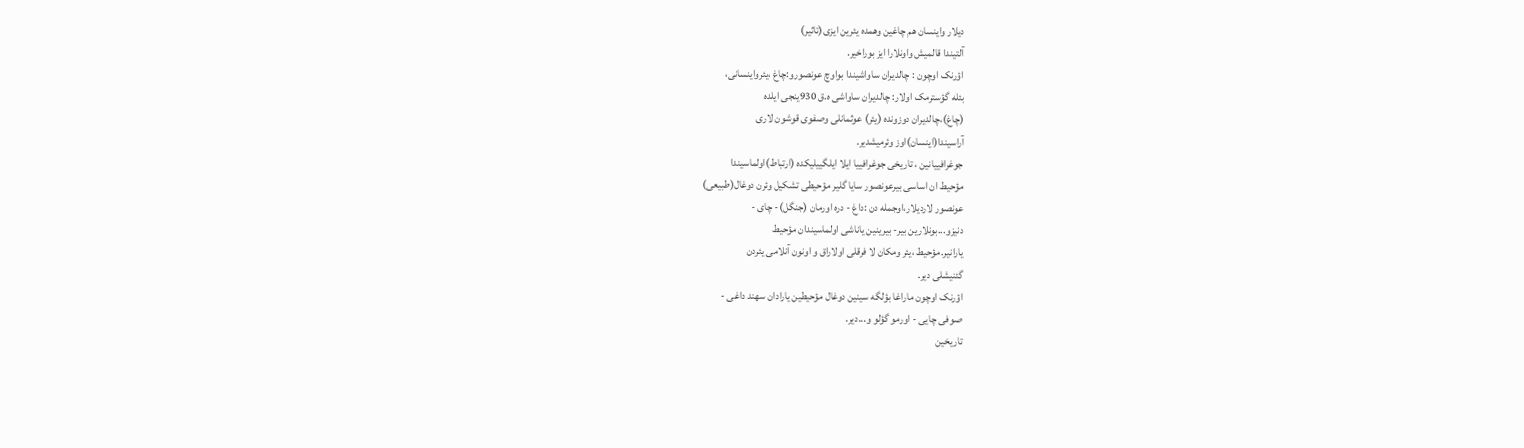دیلار واینسان هم چاغین وهمده یئرین ایزی(تاثیر)
آلتیندا قالمیش واونلارا ایز بوراخیر.
اؤرنک اوچون : چالدیران ساواشیندا بواوچ عونصورو:چاغ ،یئرواینسانی،
بئله گؤسترمک اولار: چالدیران ساواشی ه.ق 930ینجی ایلده
(چاغ)،چالدیران دوزونده (یئر) عوثمانلی وصفوی قوشون لاری
آراسیندا(اینسان)اوز وئرمیشدیر.
جوغرافییانین ، تاریخی جوغرافییا ایلا ایلگییلیکده (ارتباط)اولماسیندا
مؤحیط ان اساسی بیرعونصور سایا گلیر مؤحیطی تشکیل وئرن دوغال(طبیعی)
عونصور لاردیلار،اوجمله دن :داغ - دره اورمان (جنگل)- چای -
دنیزو...بونلارین بیر- بیرینین یاناشی اولماسیندان مؤحیط
یارانیر.مؤحیط ،یئر ومکان لا فرقلی اولاراق و اونون آنلامی یئردن
گئنیشلی دیر.
اؤرنک اوچون ماراغا بؤلگه سینین دوغال مؤحیطین یارادان سهند داغی -
صوفی چایی - اورمو گؤلو و...دیر.
تاریخین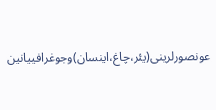عونصورلرینی(یئر،چاغ،اینسان)وجوغرافییانین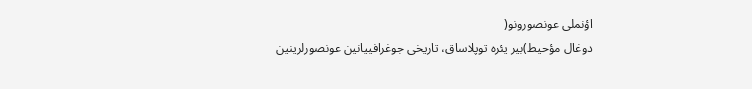اؤنملی عونصورونو(
دوغال مؤحیط)بیر یئره توپلاساق، تاریخی جوغرافییانین عونصورلرینین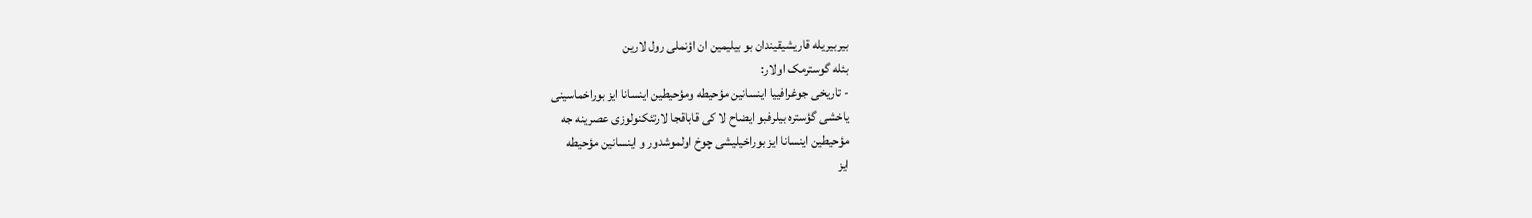بیربیریله قاریشیقیندان بو بیلیمین ان اؤنملی رول لارین
بئله گوسترمک اولار:
- تاریخی جوغرافییا اینسانین مؤحیطه ومؤحیطین اینسانا ایز بوراخماسینی
یاخشی گؤستره بیلرفبو ایضاح لا کی قاباقجا لارتئکنولوزی عصرینه جه
مؤحیطین اینسانا ایز بوراخیلیشی چوخ اولموشدور و اینسانین مؤحیطه
ایز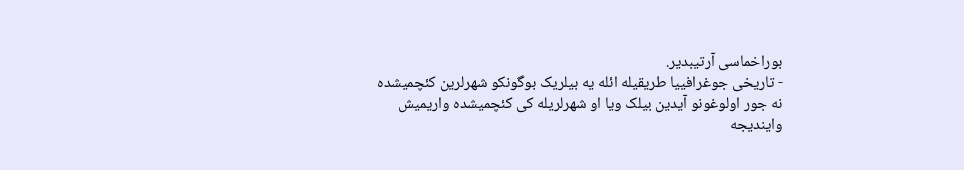بوراخماسی آرتیبدیر.
- تاریخی جوغرافییا طریقیله ائله یه بیلریک بوگونکو شهرلرین کئچمیشده
نه جور اولوغونو آیدین بیلک ویا او شهرلریله کی کئچمیشده واریمیش
وایندیجه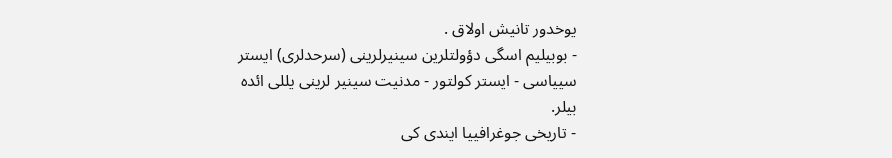یوخدور تانیش اولاق .
- بوبیلیم اسگی دؤولتلرین سینیرلرینی (سرحدلری) ایستر
سییاسی - ایستر کولتور - مدنیت سینیر لرینی یللی ائده
بیلر.
- تاریخی جوغرافییا ایندی کی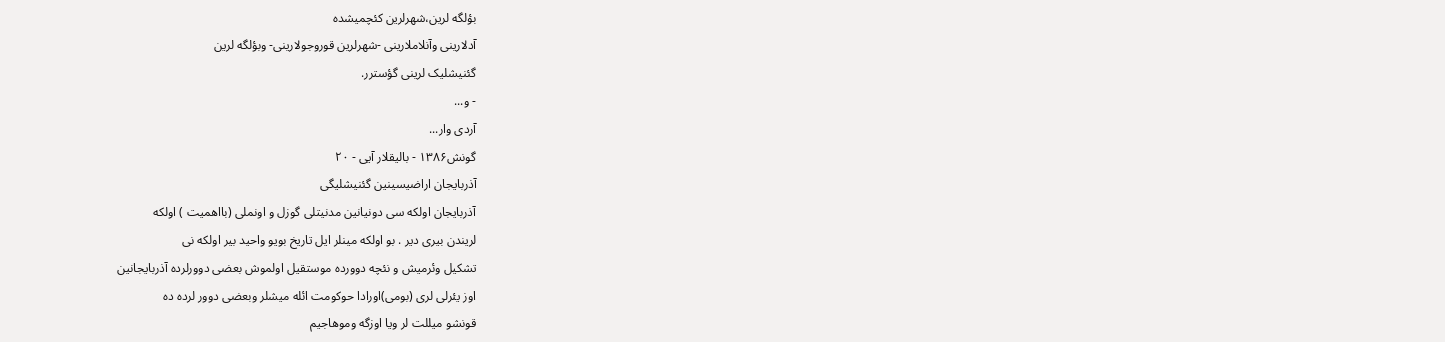بؤلگه لرین،شهرلرین کئچمیشده
آدلارینی وآنلاملارینی -شهرلرین قوروجولارینی- وبؤلگه لرین
گئنیشلیک لرینی گؤسترر.
- و...
آردی وار...
گونش۱۳۸۶ - بالیقلار آیی - ۲۰
آذربایجان اراضیسینین گئنیشلیگی
آذربایجان اولکه سی دونیانین مدنیتلی گوزل و اونملی (بااهمیت ) اولکه
لریندن بیری دیر . بو اولکه مینلر ایل تاریخ بویو واحید بیر اولکه نی
تشکیل وئرمیش و نئچه دوورده موستقیل اولموش بعضی دوورلرده آذربایجانین
اوز یئرلی لری (بومی)اورادا حوکومت ائله میشلر وبعضی دوور لرده ده
قونشو میللت لر ویا اوزگه وموهاجیم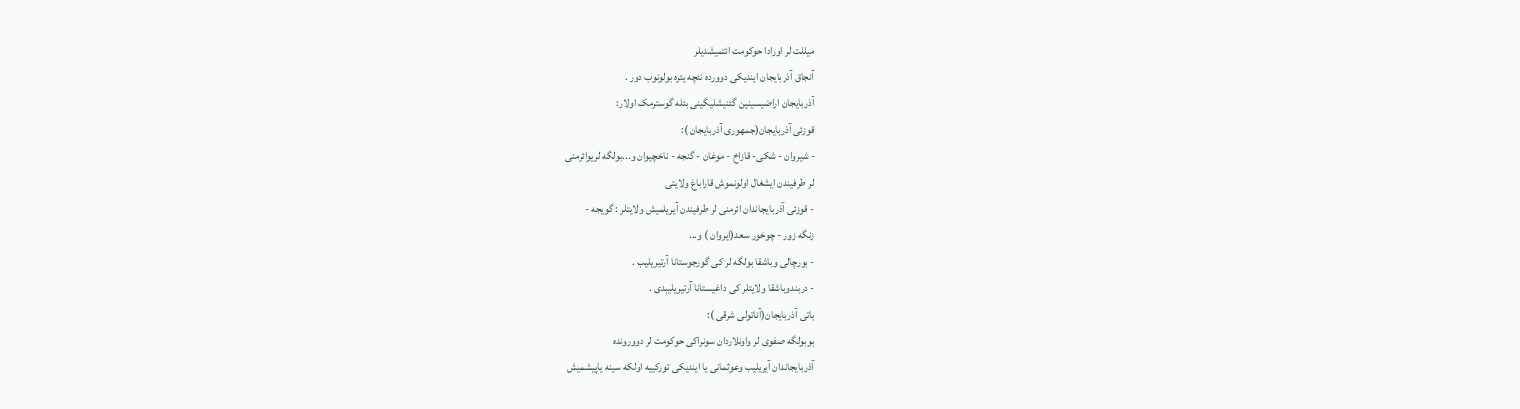میللت لر اورادا حوکومت ائتمیشدیلر
آنجاق آذربایجان ایندیکی دوورده نئچه یئره بولونوب دور .
آذربایجان اراضیسینین گئنیشلیگینی بئله گوسترمک اولار:
قوزئی آذربایجان(جمهوری آذربایجان ):
- شیروان - شکی- قازاخ - موغان - گنجه - ناخچیوان و...بولگه لریوائرمنی
لر طرفیندن ایشغال اولونموش قاراباغ ولایتی
- قوزئی آذربایجاندان ائرمنی لر طرفیندن آیریلمیش ولایتلر : گویجه -
زنگه زور - چوخور سعد(ایروان ) و...
- بورچالی وباشقا بولگه لر کی گورجوستانا آرتیریلیب .
- دربندوباشقا ولایتلر کی داغیستانا آرتیریلیبدی .
باتی آذربایجان(آناتولی شرقی ):
بوبولگه صفوی لر واونلاردان سونراکی حوکومت لر دوورونده
آذربایجاندان آیریلیب وعوثمانی یا ایندیکی تورکییه اولکه سینه یاپیشمیش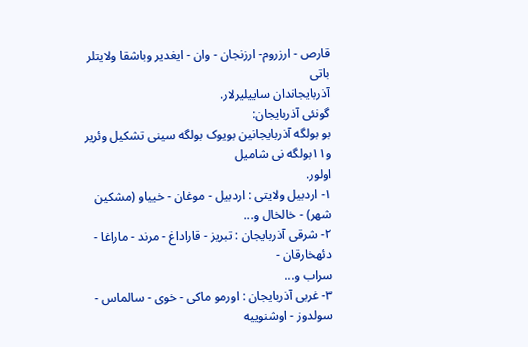قارص - ارزروم- ارزنجان - وان - ایغدیر وباشقا ولایتلر باتی
آذربایجاندان ساییلیرلار.
گونئی آذربایجان:
بو بولگه آذربایجانین بویوک بولگه سینی تشکیل وئریر و۱۱بولگه نی شامیل
اولور.
۱- اردبیل ولایتی : اردبیل - موغان - خییاو (مشکین شهر) - خالخال و...
۲- شرقی آذربایجان : تبریز - قاراداغ - مرند - ماراغا - دئهخارقان -
سراب و...
۳- غربی آذربایجان : اورمو ماکی - خوی - سالماس - سولدوز - اوشنوییه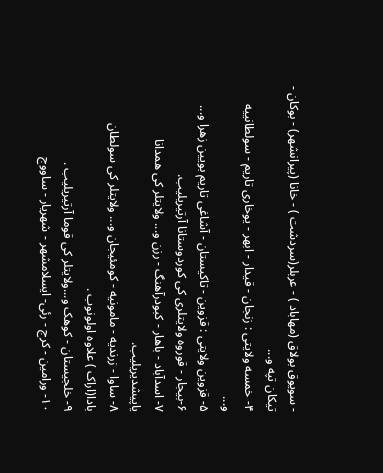- سویوق بولاق (مهاباد ) - عربلر(سردشت ) - خانا (پیرانشهر) - بوکان -
تیکان تپه و...
۴- خمسه ولایتی : زنجان - قیدار - ابهر - یوخاری تاریم - سولطانییه
و...
۵- قزوین ولایتی : قزوین - تاکیستان - آشاغی تاریم بویین زهرا و...
۶-بیجار - قوروه ولایتلری کی کوردوستانا آرتیریلیب.
۷- اسدآباد - باهار - کبودرآهنگ - رزن و... ولایتلر کی همدانا
یاپیشدیریلیب.
۸- ساوا - زرندیه - مامونیه - کومئیجان و... ولایتلر کی سولطان
بادا(اراک ) علاوه اولونوب .
۹- خلجیستان - کوهک و...ولایتلر کی قوما آرتیریلیب .
۱۰- ورامین - کرج - رئی- ایسلامشهر - شهریار - ساووج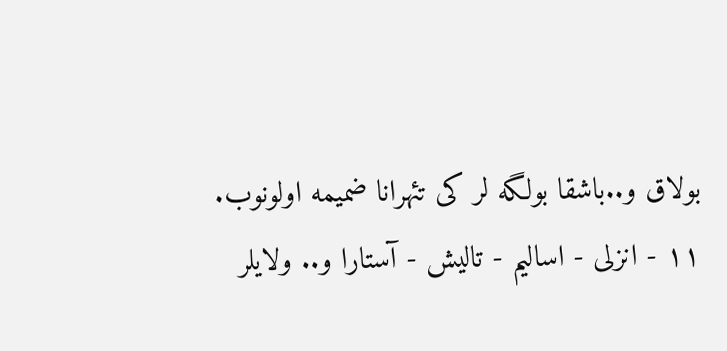بولاق و..باشقا بولگه لر کی تئهرانا ضمیمه اولونوب.
۱۱ - انزلی - اسالیم - تالیش - آستارا و.. ولایلر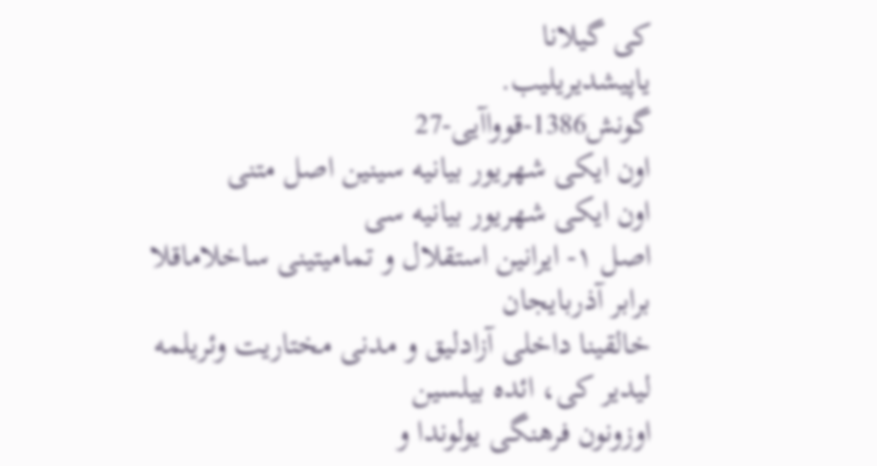کی گیلانا
یاپیشدیریلیب.
گونش1386-قوواآیی-27
اون ایکی شهریور بیانیه سینین اصل متنی
اون ايکی شهريور بيانيه سی
اصل ۱- ايرانين استقلال و تماميتينی ساخلاماقلا برابر آذربايجان
خالقينا داخلی آزادليق و مدنی مختاريت وئريلمه ليدير کی، ائده بيلسين
اوزونون فرهنگی يولوندا و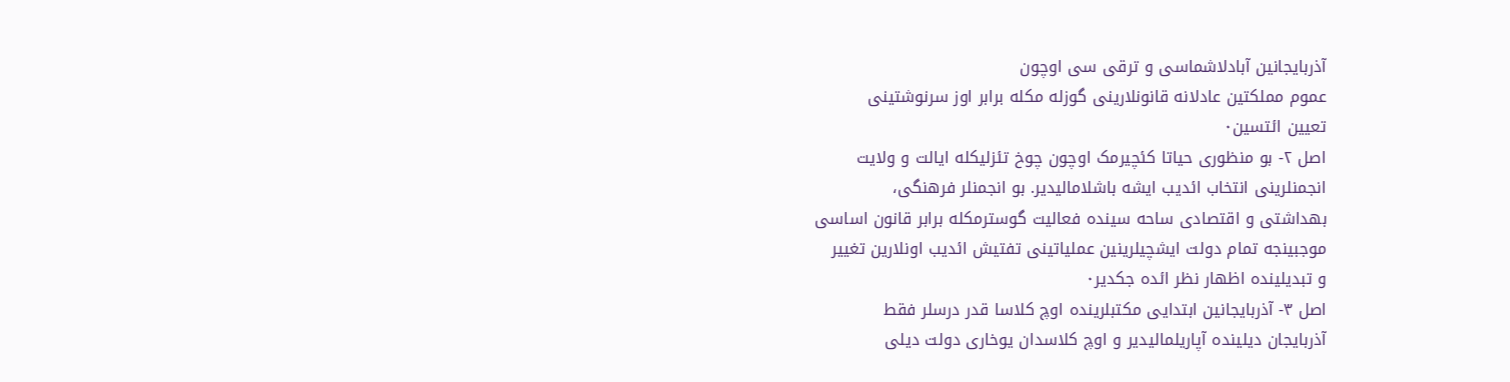آذربايجانين آبادلاشماسی و ترقی سی اوچون
عموم مملکتين عادلانه قانونلارينی گوزله مکله برابر اوز سرنوشتينی
تعيين ائتسين٠
اصل ۲- بو منظوری حياتا کئچيرمک اوچون چوخ تئزليکله ايالت و ولايت
انجمنلرينی انتخاب ائديب ايشه باشلاماليدير. بو انجمنلر فرهنگی،
بهداشتی و اقتصادی ساحه سينده فعاليت گوسترمکله برابر قانون اساسی
موجبينجه تمام دولت ايشچيلرينين عملياتينی تفتيش ائديب اونلارين تغيير
و تبديلينده اظهار نظر ائده جکدير٠
اصل ۳- آذربايجانين ابتدايی مکتبلرينده اوچ کلاسا قدر درسلر فقط
آذربايجان ديلينده آپاريلماليدير و اوچ کلاسدان يوخاری دولت ديلی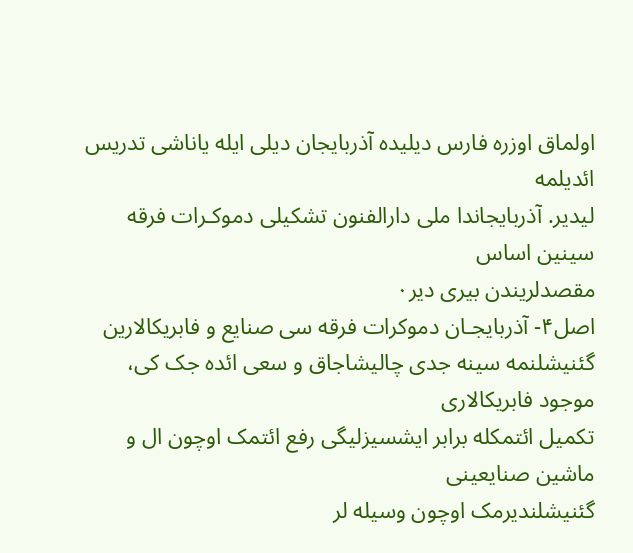اولماق اوزره فارس ديليده آذربايجان ديلی ايله ياناشی تدريس ائديلمه
ليدير. آذربايجاندا ملی دارالفنون تشکيلی دموکـرات فرقه سينين اساس
مقصدلريندن بيری دير۰
اصل۴- آذربايجـان دموکرات فرقه سی صنايع و فابريکالارين
گئنيشلنمه سينه جدی چاليشاجاق و سعی ائده جک کی، موجود فابريکالاری
تکميل ائتمکله برابر ايشسيزليگی رفع ائتمک اوچون ال و ماشين صنايعينی
گئنيشلنديرمک اوچون وسيله لر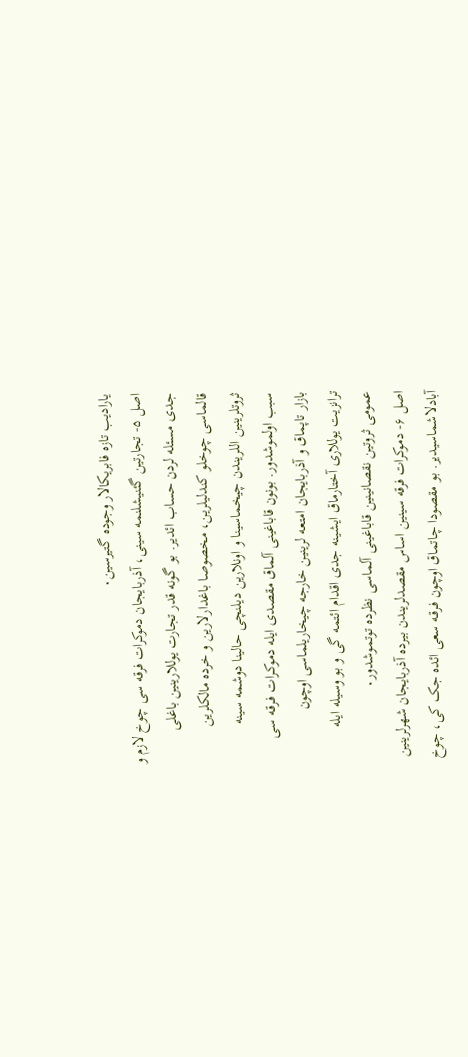ياراديب تازه فابريکالار وجوده گتيرسين٠
اصل ۵- تجارتين گئنيشلنمه سينی، آذربايجان دموکرات فرقه سی چوخ لازم و
جدی مسئله لردن حساب ائدير. بو گونه قدر تجارت يوللارينين باغلی
قالماسی چوخلو کندليلرين، مخصوصا باغدارلارين و خرده مالکلرين
ثروتلرينين اللريندن چيخماسينا و اونلارين ديلنچی حالينا دوشمه سينه
سبب اولموشدور. بونون قاباغينی آلماق مقصدی ايله دموکـرات فـرقـه سی
بازار تاپماق و آذربايجان امتعه لرينين خارجه چيخاريلماسی اوچون
ترانزيت يوللاری آختارماق ايشينه جدی اقدام ائتمه گی و بو وسيله ايله
عمومی ثروتين نقصانينين قاباغينی آلماسی نظرده توتموشدور۰
اصل ۶- دموکرات فرقه سينين اساس مقصدلريندن بيرده آذربايجان شهرلرينين
آبادلاشماسيدير. بو مقصودا چاتماق اوچون فـرقـه سعی ائده جک کی، چوخ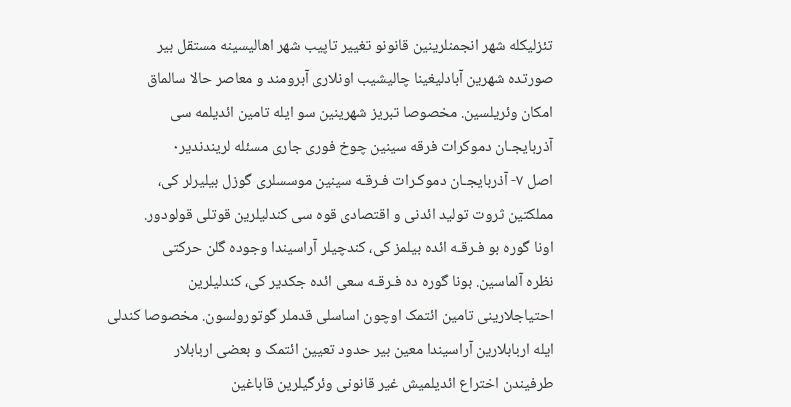تئزليکله شهر انجمنلرينين قانونو تغيير تاپيب شهر اهاليسينه مستقل بير
صورتده شهرين آبادليغينا چاليشيب اونلاری آبرومند و معاصر حالا سالماق
امکان وئريلسين. مخصوصا تبريز شهرينين سو ايله تامين ائديلمه سی
آذربايجـان دموکرات فرقه سينين چوخ فوری جاری مسئله لريندندير٠
اصل ۷- آذربايجـان دموکـرات فـرقـه سينين موسسلری گوزل بيليرلر کی،
مملکتين ثروت توليد ائدنی و اقتصادی قوه سی کندليلرين قوتلی قولودور.
اونا گوره بو فـرقـه ائده بيلمز کی، کندچيلر آراسيندا وجوده گلن حرکتی
نظره آلماسين. بونا گوره ده فـرقـه سعی ائده جکدير کی، کندليلرين
احتياجلارينی تامين ائتمک اوچون اساسلی قدملر گوتورولسون. مخصوصا کندلی
ايله اربابلارين آراسيندا معين بير حدود تعيين ائتمک و بعضی اربابلار
طرفيندن اختراع ائديلميش غير قانونی وئرگيلرين قاباغين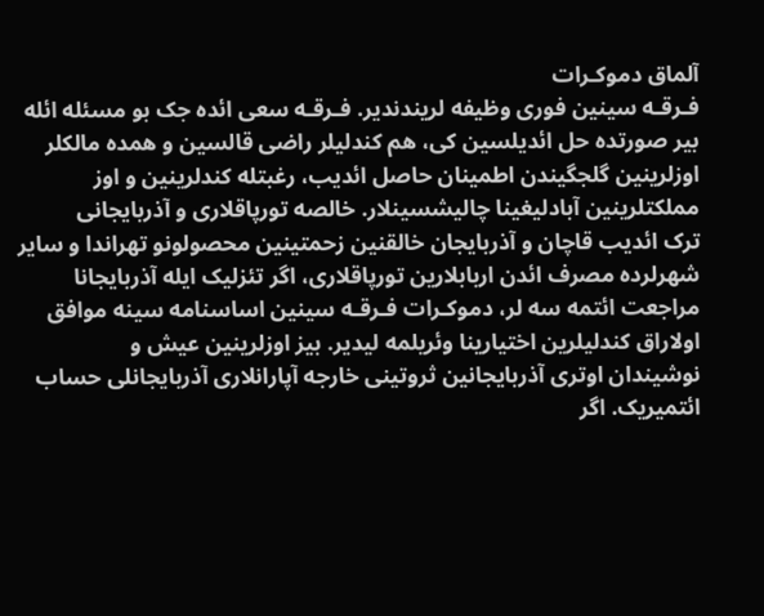آلماق دموکـرات
فـرقـه سينين فوری وظيفه لريندندير. فـرقـه سعی ائده جک بو مسئله ائله
بير صورتده حل ائديلسين کی، هم کندليلر راضی قالسين و همده مالکلر
اوزلرينين گلجگيندن اطمينان حاصل ائديب، رغبتله کندلرينين و اوز
مملکتلرينين آبادليغينا چاليشسينلار. خالصه تورپاقلاری و آذربايجانی
ترک ائديب قاچان و آذربايجان خالقنين زحمتينين محصولونو تهراندا و ساير
شهرلرده مصرف ائدن اربابلارين تورپاقلاری، اگر تئزليک ايله آذربايجانا
مراجعت ائتمه سه لر، دموکـرات فـرقـه سينين اساسنامه سينه موافق
اولاراق کندليلرين اختيارينا وئريلمه ليدير. بيز اوزلرينين عيش و
نوشيندان اوتری آذربايجانين ثروتينی خارجه آپارانلاری آذربايجانلی حساب
ائتميريک. اگر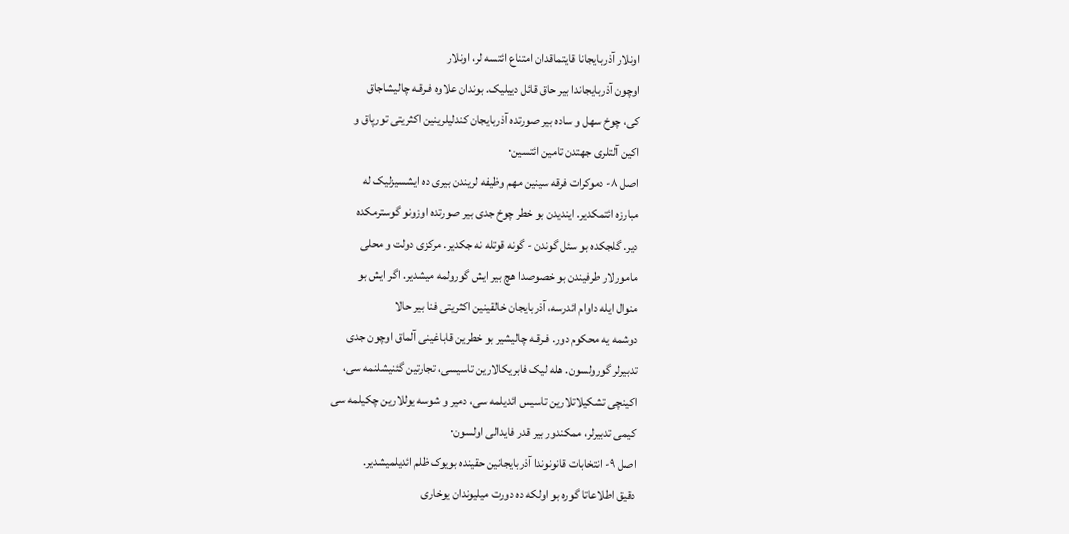اونلار آذربايجانا قايتماقدان امتناع ائتسه لر، اونلار
اوچون آذربايجاندا بير حاق قائل دييليک. بوندان علاوه فـرقـه چاليشاجاق
کی، چوخ سهل و ساده بير صورتده آذربايجان کندليلرينين اکثريتی تورپاق و
اکين آلتلری جهتدن تامين ائتسين٠
اصل ۸- دموکرات فرقه سينين مهم وظيفه لريندن بيری ده ايشسيزليک له
مبارزه ائتمکدير. اينديدن بو خطر چوخ جدی بير صورتده اوزونو گوسترمکده
دير. گلجکده بو سئل گوندن - گونه قوتله نه جکدير. مرکزی دولت و محلی
مامورلار طرفيندن بو خصوصدا هچ بير ايش گورولمه ميشدير. اگر ايش بو
منوال ايله داوام ائدرسه، آذربايجان خالقينين اکثريتی فنا بير حالا
دوشمه يه محکوم دور. فـرقـه چاليشير بو خطرين قاباغينی آلماق اوچون جدی
تدبيرلر گورولسون. هله ليک فابريکالارين تاسيسی، تجارتين گئنيشلنمه سی،
اکينچی تشکيلاتلارين تاسيس ائديلمه سی، دمير و شوسه يوللارين چکيلمه سی
کيمی تدبيرلر، ممکندور بير قدر فايدالی اولسون٠
اصل ۹- انتخابات قانونوندا آذربايجانين حقينده بويوک ظلم ائديلميشدير.
دقيق اطلاعاتا گوره بو اولکه ده دورت ميليوندان يوخاری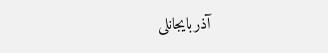آذربايجانلی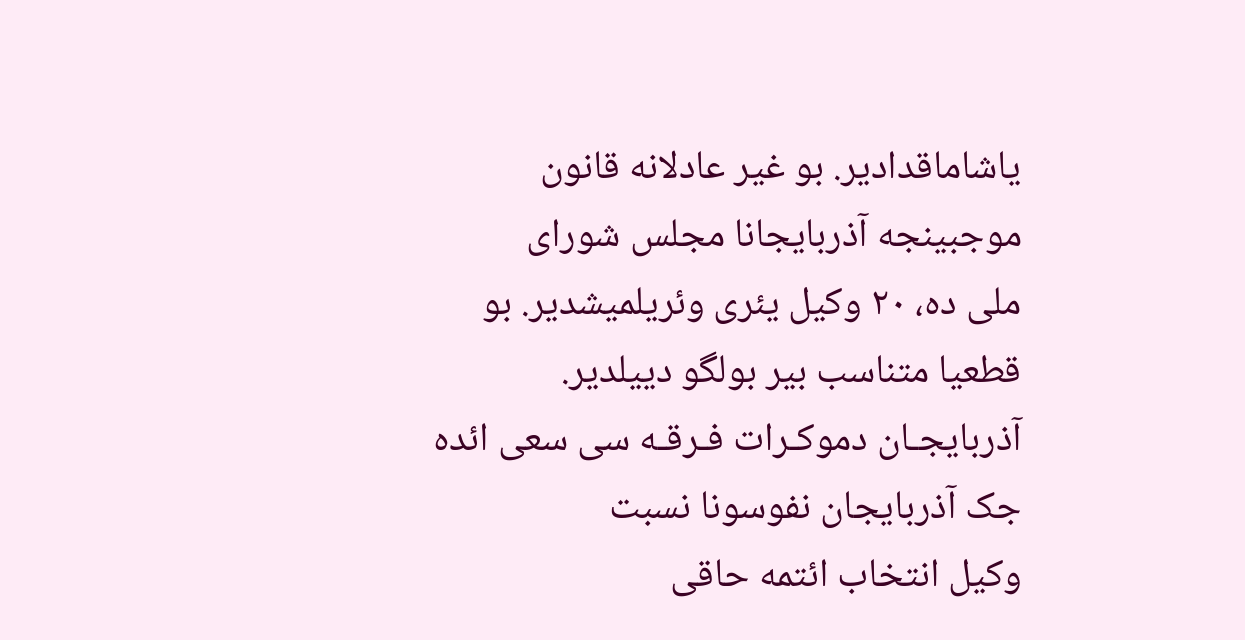ياشاماقدادير. بو غير عادلانه قانون موجبينجه آذربايجانا مجلس شورای
ملی ده، ۲۰ وکيل يئری وئريلميشدير. بو قطعيا متناسب بير بولگو دييلدير.
آذربايجـان دموکـرات فـرقـه سی سعی ائده جک آذربايجان نفوسونا نسبت
وکيل انتخاب ائتمه حاقی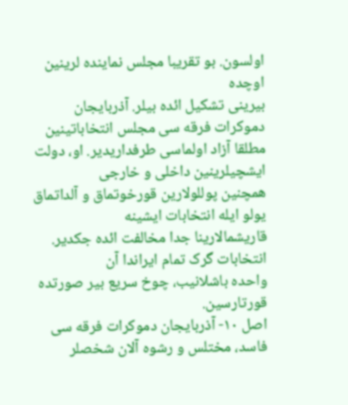اولسون. بو تقريبا مجلس نماينده لرينين اوچده
بيرينی تشکيل ائده بيلر. آذربايجان دموکرات فرقه سی مجلس انتخاباتينين
مطلقا آزاد اولماسی طرفداريدير. او، دولت ايشچيلرينين داخلی و خارجی
همچنين پوللولارين قورخوتماق و آلداتماق يولو ايله انتخابات ايشينه
قاريشمالارينا جدا مخالفت ائده جکدير. انتخابات گرک تمام ايراندا آن
واحده باشلانيب، چوخ سريع بير صورتده قورتارسين.
اصل ۱۰- آذربايجان دموکرات فرقه سی فاسد، مختلس و رشوه آلان شخصلر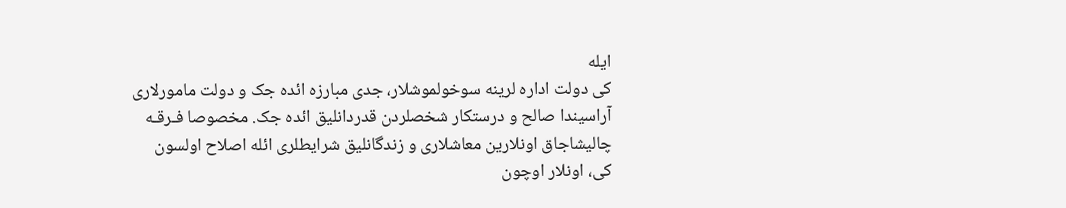ايله
کی دولت اداره لرينه سوخولموشلار، جدی مبارزه ائده جک و دولت مامورلاری
آراسيندا صالح و درستکار شخصلردن قدردانليق ائده جک. مخصوصا فـرقـه
چاليشاجاق اونلارين معاشلاری و زندگانليق شرايطلری ائله اصلاح اولسون
کی، اونلار اوچون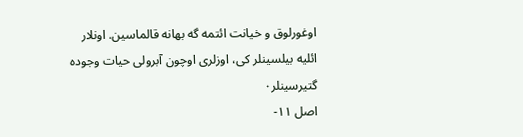اوغورلوق و خيانت ائتمه گه بهانه قالماسين. اونلار
ائليه بيلسينلر کی، اوزلری اوچون آبرولی حيات وجوده گتيرسينلر۰
اصل ۱۱-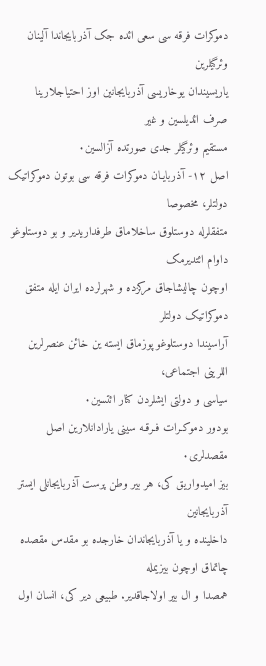دموکرات فرقه سی سعی ائده جک آذربايجاندا آلينان وئرگيلرين
ياريسيندان يوخاريسی آذربايجانين اوز احتياجلارينا صرف ائديلسين و غير
مستقيم وئرگيلر جدی صورتده آزالسين٠
اصل ۱۲- آذربايـان دموکرات فرقه سی بوتون دموکراتيک دولتلر، مخصوصا
متفقلرله دوستلوق ساخلاماق طرفداريدير و بو دوستلوغو داوام ائتديرمک
اوچون چاليشاجاق مرکزده و شهرلرده ايران ايله متفق دموکراتيک دولتلر
آراسيندا دوستلوغو پوزماق ايسته ين خائن عنصرلرين اللرينی اجتماعی،
سياسی و دولتی ايشلردن کنار ائتسين۰
بودور دموکـرات فـرقـه سينی يارادانلارين اصل مقصدلری٠
بيز اميدواريق کی، هر بير وطن پرست آذربايجانلی ايستر آذربايجانين
داخلينده و يا آذربايجاندان خارجده بو مقدس مقصده چاتماق اوچون بيزيمله
همصدا و ال بير اولاجاقدير. طبيعی دير کی، انسان اول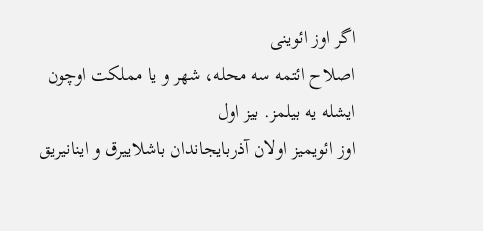اگر اوز ائوينی
اصلاح ائتمه سه محله، شهر و يا مملکت اوچون ايشله يه بيلمز. بيز اول
اوز ائويميز اولان آذربايجاندان باشلاييرق و اينانيريق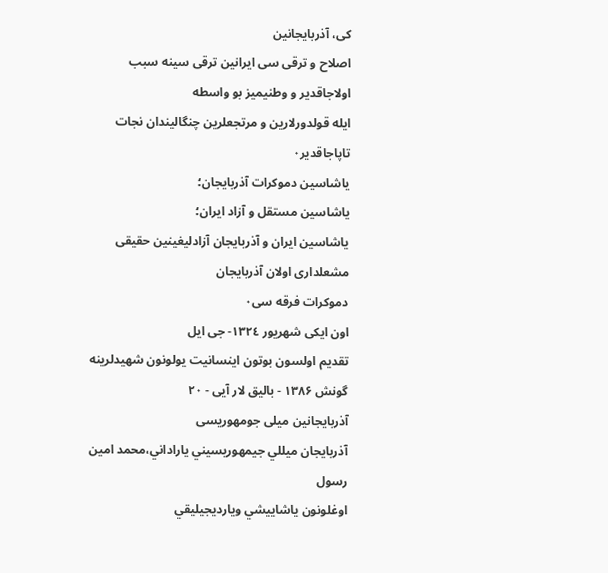کی، آذربايجانين
اصلاح و ترقی سی ايرانين ترقی سينه سبب اولاجاقدير و وطنيميز بو واسطه
ايله قولدورلارين و مرتجعلرين چنگاليندان نجات تاپاجاقدير۰
ياشاسين دموکرات آذربايجان؛
ياشاسين مستقل و آزاد ايران؛
ياشاسين ايران و آذربايجان آزادليغينين حقيقی مشعلداری اولان آذربايجان
دموکرات فرقه سی٠
اون ايکی شهريور ۱۳۲٤- جی ايل
تقدیم اولسون بوتون اینسانیت یولونون شهیدلرینه
گونش ۱۳۸۶ - بالیق لار آیی - ۲۰
آذربایجانین میلی جومهوریسی
آذربايجان ميللي جيمهوريسيني ياراداني،محمد امين رسول
اوغلونون ياشاييشي ويارديجيليقي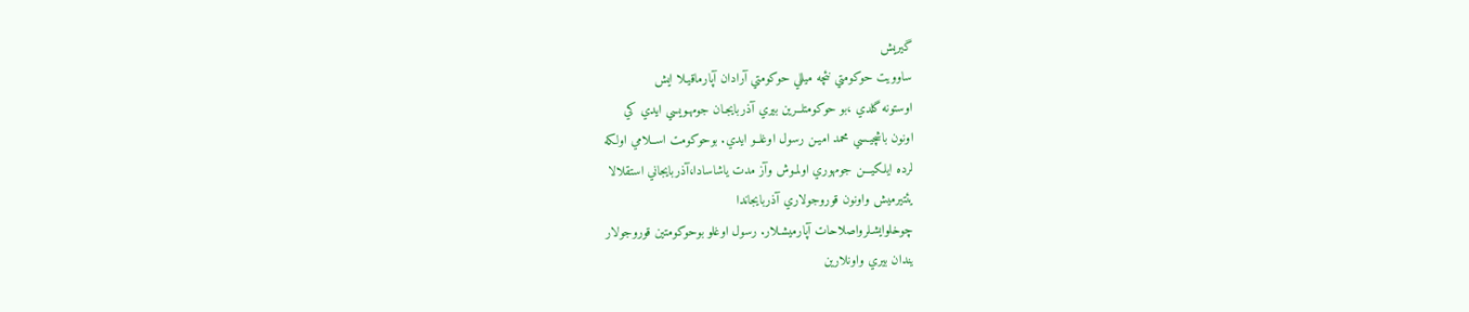گيريش
ساوويت حوكومتي نئچه ميللي حوكومتي آرادان آپارماقيـلا ايش
اوستونه گلدي ،بو حوكومتلــرين بيري آذربايجـان جومهـويسي ايدي كي
اونون باشچيـسي محمد اميـن رسول اوغلــو ايدي. بوحوكومت اســلامي اولكه
لرده ايلكيـــن جومهوري اولمـوش وآز مدت ياشاسادا،آذربايجاني استقلالا
يئتيرميش واونون قوروجولاري آذربايجاندا
چوخلوايشـلرواصلاحات آپارميشـلار. رسول اوغلو بوحوكومتين قوروجولار
يندان بيري واونلارين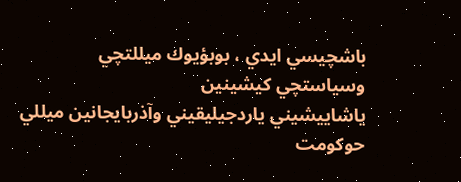باشچيسي ايدي ، بوبؤيوك ميللتچي وسياستچي كيشينين
ياشاييشيني ياردجيليقيني وآذربايجانين ميللي حوكومت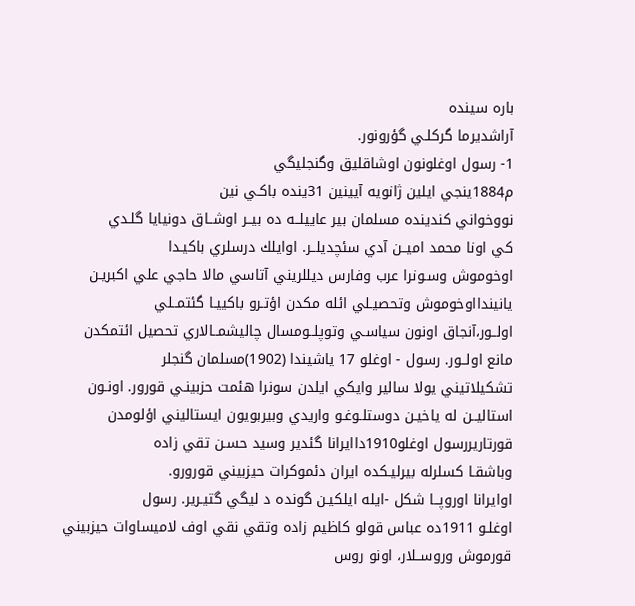باره سينده
آراشديرما گركلـي گؤرونور.
1- رسول اوغلونون اوشاقليق وگنجليگي
م1884ينجي ايلين ژانويه آيينين 31ينده باكـي نين
نووخواني كندينده مسلمان بير عاييلــه ده بيــر اوشــاق دونيايا گلـدي
كي اونا محمد اميــن آدي سئچديلــر. اوايلك درسلري باكيـدا
اوخوموش وسـونرا عرب وفارس ديللريني آتاسي مالا حاجي علي اكبريـن
يانيندااوخوموش وتحصيـلي ائله مكدن اؤتـرو باكييـا گئتمــلي
اولــور،آنجاق اونون سياسـي وتوپلــومسال چاليشمــالاري تحصيل ائتمكدن
مانع اولــور. رسول - اوغلو 17 ياشيندا (1902)مسلمان گنجلر
تشكيلاتيني يولا سالير وايكي ايلدن سونرا هئمت حزبينـي قورور. اونـون
استاليــن له ياخيـن دوستلـوغـو واريدي وبيربويون ايستاليني اؤلومدن
قورتاريررسول اوغلو1910داايرانا گئدير وسيد حسـن تقي زاده
وباشقـا كسلرله بيرليـكده ايران دئموكرات حيزبيني قورورو.
اوايرانا اوروپــا شكل -ايله ايلكيـن گونده د ليگي گتيـرير. رسول
اوغلـو 1911ده عباس قولو كاظيم زاده وتقي نقي اوف لاميساوات حيزبيني
قورموش وروســلار، اونو روس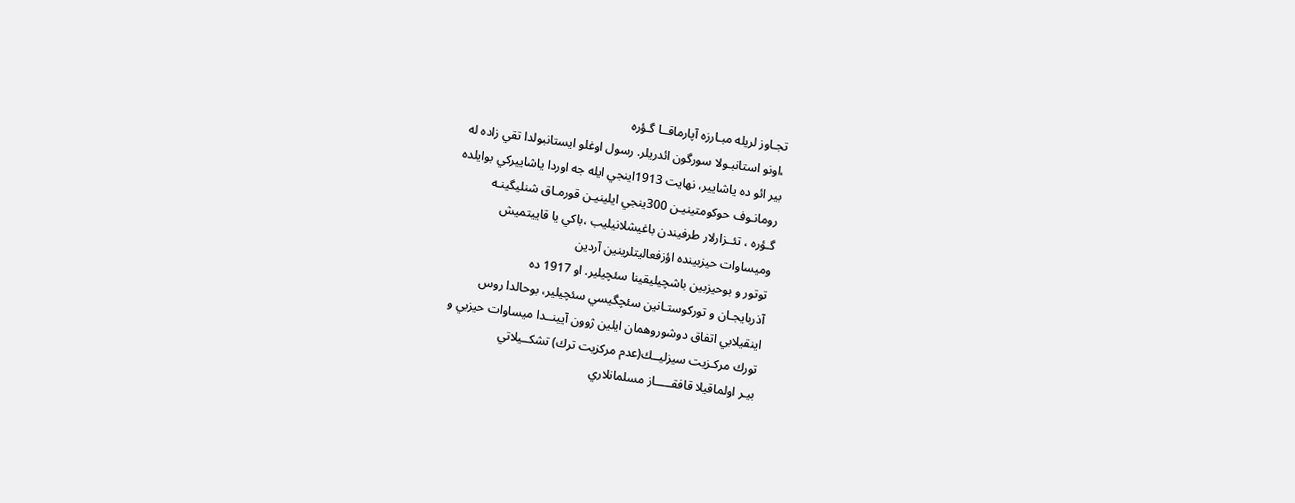تجـاوز لريله مبـارزه آپارماقــا گـؤره
،اونو استانبـولا سورگون ائدريلر. رسول اوغلو ايستانبولدا تقي زاده له
بير ائو ده ياشايير، نهايت 1913اينجي ايله جه اوردا ياشاييركي بوايلده
رومانـوف حوكومتينيـن 300ينجي ايلينيـن قورمـاق شنليگينـه
گـؤره ، تئــزارلار طرفيندن باغيشلانيليب ،باكي يا قاييتميش
وميساوات حيزبينده اؤزفعاليتلرينين آردين
توتور و بوحيزبين باشچيليقينا سئچيلير. او 1917 ده
آذربايجـان و توركوستـانين سئچگيسي سئچيلير، بوحالدا روس
اينقيلابي اتفاق دوشوروهمان ايلين ژوون آيينــدا ميساوات حيزبي و
تورك مركـزيت سيزليــك(عدم مركزيت ترك) تشكــيلاتي
بيـر اولماقيلا قافقـــــاز مسلمانلاري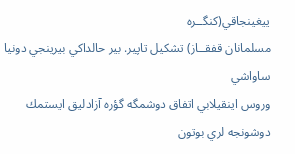ييغينجاقي(كنگــره
مسلمانان قفقــاز) تشكيل تاپير. بير حالداكي بيرينجي دونيا ساواشي
وروس اينقيلابي اتفاق دوشمگه گؤره آزادليق ايستمك دوشونجه لري بوتون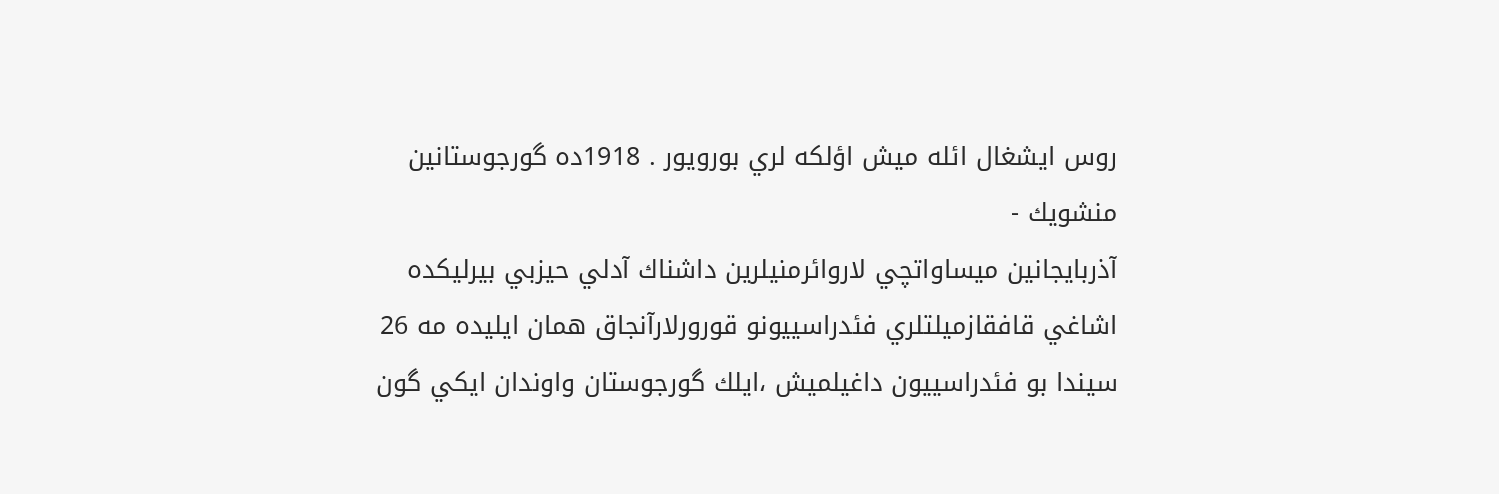روس ايشغال ائله ميش اؤلكه لري بورويور . 1918ده گورجوستانين منشويك -
آذربايجانين ميساواتچي لاروائرمنيلرين داشناك آدلي حيزبي بيرليكده
اشاغي قافقازميلتلري فئدراسييونو قورورلارآنجاق همان ايليده مه 26
سيندا بو فئدراسييون داغيلميش ،ايلك گورجوستان واوندان ايكي گون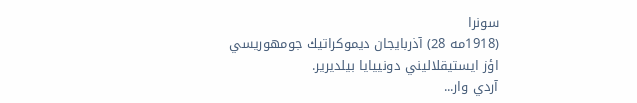سونرا
(1918مه 28) آذربايجان ديموكراتيك جومهوريسي
اؤز ايستيقلاليني دونييايا بيلديرير.
آردي وار...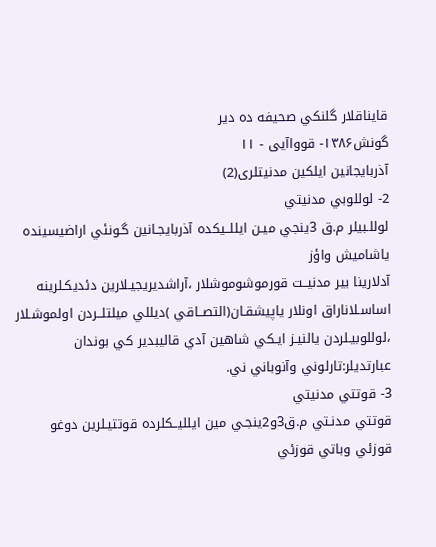قايناقلار گلنكي صحيفه ده دير
گونش۱۳۸۶- قوواآیی - ۱۱
آذربایجانین ایلکین مدنیتلری(2)
2- لوللوبي مدنيتي
لوللـبيلر م.ق 3ينجي ميـن ايللــيكده آذربايجـانين گـونئي اراضيسينده
ياشاميش واؤز
آدلارينا بير مدنيــت قورموشوموشلار ،آراشديريجيـلارين دئديكـلرينه
اساسـلاناراق اونلار ياپيشقـان(التصــاقي )ديللي ميلتلــردن اولموشـلار
،لوللوبيـلردن يالنيـز ايـكي شاهين آدي قاليبدير كي بوندان
عبارتديلر:تارلوني وآنوباني ني.
3- قوتتي مدنيتي
قوتتي مدنـتي م.ق3و2ينجـي مين ايلليــكلرده قوتتيـلرين دوغو
قوزئي وباتي قوزئي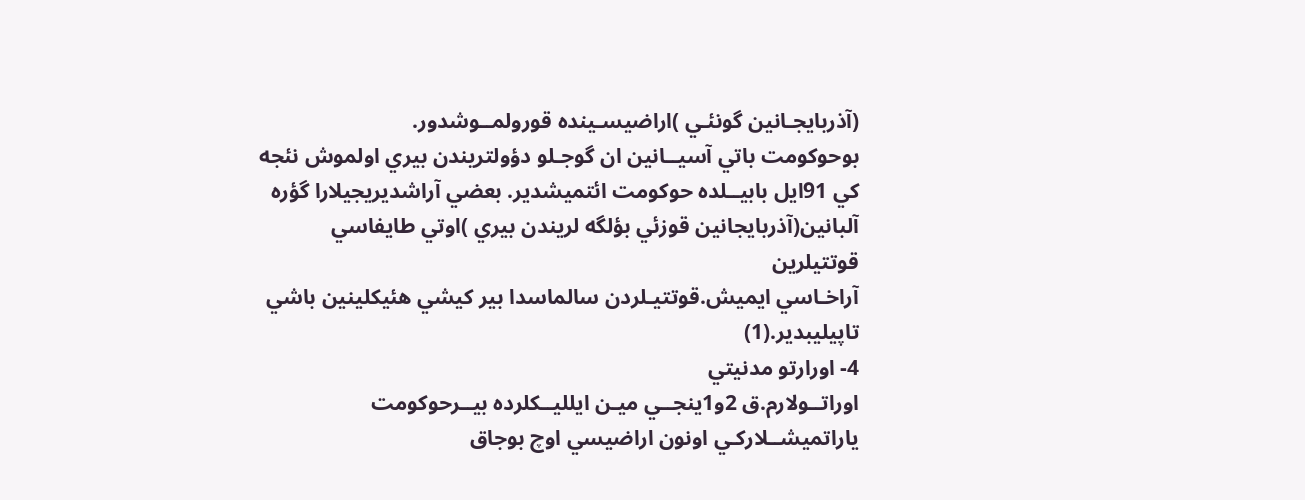(آذربايجـانين گونئـي )اراضيسـينده قورولمــوشدور.
بوحوكومت باتي آسيــانين ان گوجـلو دؤولتريندن بيري اولموش نئجه
كي 91ايل بابيــلده حوكومت ائتميشدير. بعضي آراشديريجيلارا گؤره
آلبانين(آذربايجانين قوزئي بؤلگه لريندن بيري )اوتي طايفاسي قوتتيلرين
آراخـاسي ايميش.قوتتيـلردن سالماسدا بير كيشي هئيكلينين باشي
تاپيليبدير.(1)
4- اورارتو مدنيتي
اوراتــولارم.ق 2و1ينجــي ميـن ايلليــكلرده بيــرحوكومت
ياراتميشــلاركـي اونون اراضيسي اوچ بوجاق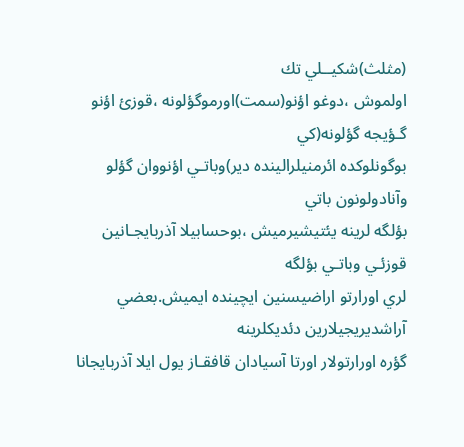(مثلث)شكيــلي تك
اولموش ،دوغو اؤنو(سمت)اورموگؤلونه ،قوزئ اؤنو گـؤيجه گؤلونه(كي
بوگونلوكده ائرمنيلرالينده دير)وباتـي اؤنووان گؤلو وآنادولونون باتي
بؤلگه لرينه يئتيشيرميش ،بوحسابيلا آذربايجـانين قوزئـي وباتـي بؤلگه
لري اورارتو اراضيسنين ايچينده ايميش.بعضي آراشديريجيلارين دئديكلرينه
گؤره اورارتولار اورتا آسيادان قافقـاز يول ايلا آذربايجانا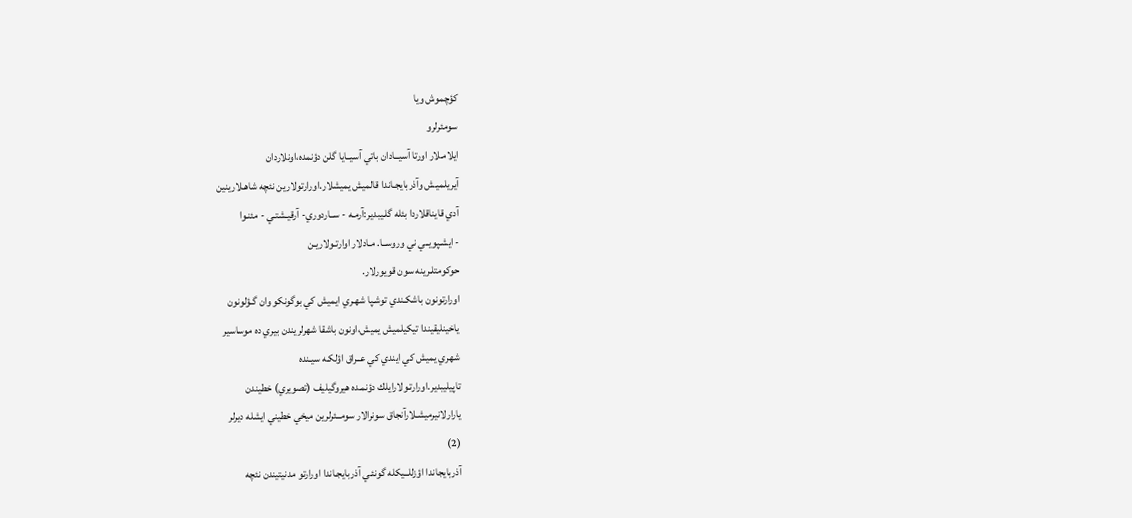كؤچموش ويا
سومئرلرو
ايلامـلار اورتا آسيــادان باتي آسيــايا گلن دؤنمده،اونلاردان
آيريلميـش وآذربايجـاندا قالميش يميشلار.اورارتولارين نئچه شاهـلارينين
آدي قايناقلاردا بئله گلـيبدير:آرمـه - ســاردوري- آرقيـشتـي - مئنـوا
- ايشـپويــي ني وروســا. مـادلار اوارتـولاريـن
حوكومتلـرينه سون قويورلار.
اورارتونون باشكـندي توشـپا شهـري ايميش كي بوگونكو وان گـؤلونون
ياخينليقيندا تيكيلميش يميش،اونون باشقا شهرلريندن بيري ده موساسير
شهري يميش كي ايندي كي عــراق اؤلكـه سيـنده
تاپيليبدير.اورارتـولارايلك دؤنمـده هيروگيليف (تصويري) خطيندن
يارارلانيرميشـلارآنجاق سونرالار سومــئرلرين ميخي خطيني ايشله ديرلر
(2)
آذربايجاندا اؤزللــيكله گونئـي آذربايجـاندا اورارتو مدنيتيندن نئچه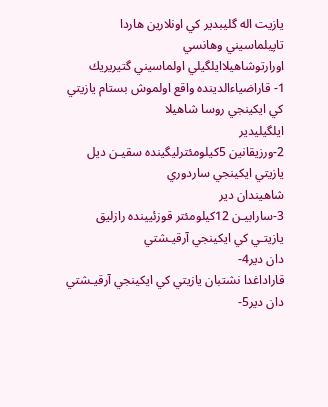يازيت اله گليبدير كي اونلارين هاردا تاپيلماسيني وهانسي
اورارتوشاهيلاايلگيلي اولماسيني گتيريريك
1- قاراضياءالدينده واقع اولموش بستام يازيتي كي ايكينجي روسا شاهيلا
ايلگيليدير
2-ورزيقانين 5كيلومئترليگينده سقيـن ديل يازيتي ايكينجي ساردوري
شاهيندان دير
3-سارابيـن 12كيلومئتر قوزئيينده رازليق يازيتـي كي ايكينجي آرقيـشتي
دان دير4-
قاراداغدا نشتبان يازيتي كي ايكينجي آرقيـشتي دان دير5-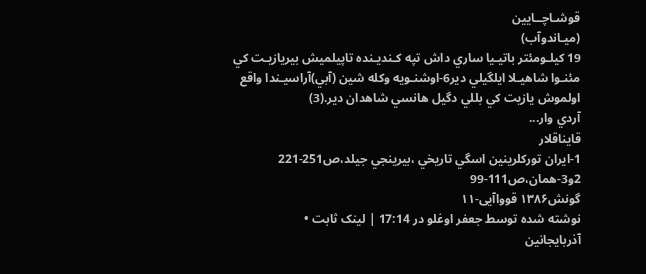قوشـاچــايين
(ميـاندوآب)
19 كيلـومئتر باتيـيا ساري داش تپه كـنديـنده تاپيلميش بيريازيـت كي
مئنـوا شاهيـلا ايلگيلي دير6-اوشنـويه وكله شين (آبي)آراسيـندا واقع
اولموش يازيت كي بللي دگيل هانسي شاهدان دير.(3)
آردي وار...
قايناقلار
1-ايران توركلرينين اسگي تاريخي ،بيرينجي جيلد،ص251-221
2و3-همان،ص111-99
گونش۱۳۸۶ قوواآیی-۱۱
نوشته شده توسط جعفر اوغلو در 17:14 | لینک ثابت •
آذربایجانین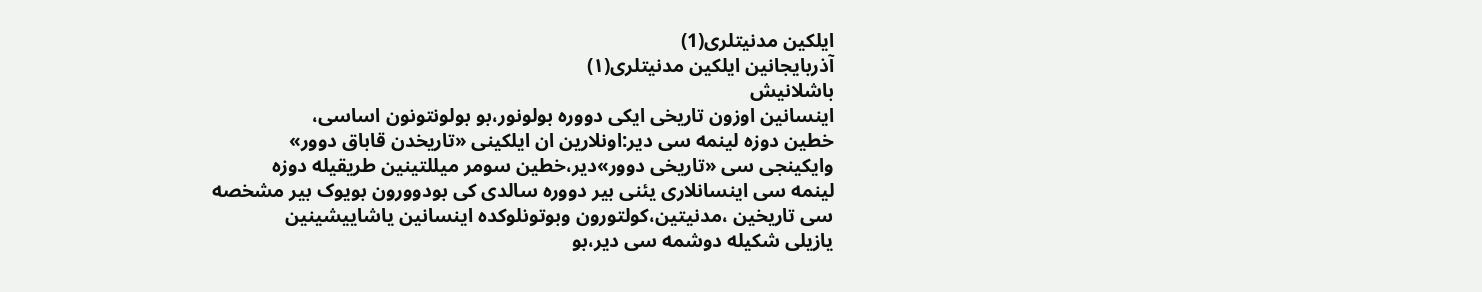ایلکین مدنیتلری(1)
آذربایجانین ایلکین مدنیتلری(۱)
باشلانیش
اینسانین اوزون تاریخی ایکی دووره بولونور،بو بولونتونون اساسی،
خطین دوزه لینمه سی دیر:اونلارین ان ایلکینی «تاریخدن قاباق دوور»
وایکینجی سی «تاریخی دوور»دیر،خطین سومر میللتینین طریقیله دوزه
لینمه سی اینسانلاری یئنی بیر دووره سالدی کی بودوورون بویوک بیر مشخصه
سی تاریخین ،مدنیتین،کولتورون وبوتونلوکده اینسانین یاشاییشینین
یازیلی شکیله دوشمه سی دیر،بو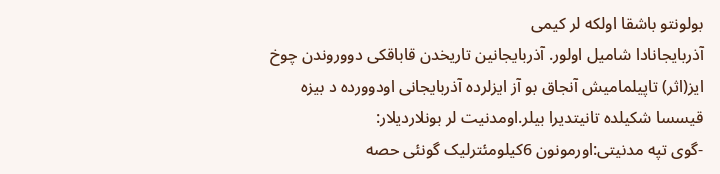بولونتو باشقا اولکه لر کیمی
آذربایجانادا شامیل اولور. آذربایجانین تاریخدن قاباقکی دووروندن چوخ
ایز(اثر) تاپیلمامیش آنجاق بو آز ایزلرده آذربایجانی اودوورده د بیزه
قیسسا شکیلده تانیتدیرا بیلر.اومدنیت لر بونلاردیلار:
-گوی تپه مدنیتی:اورمونون 6کیلومئترلیک گونئی حصه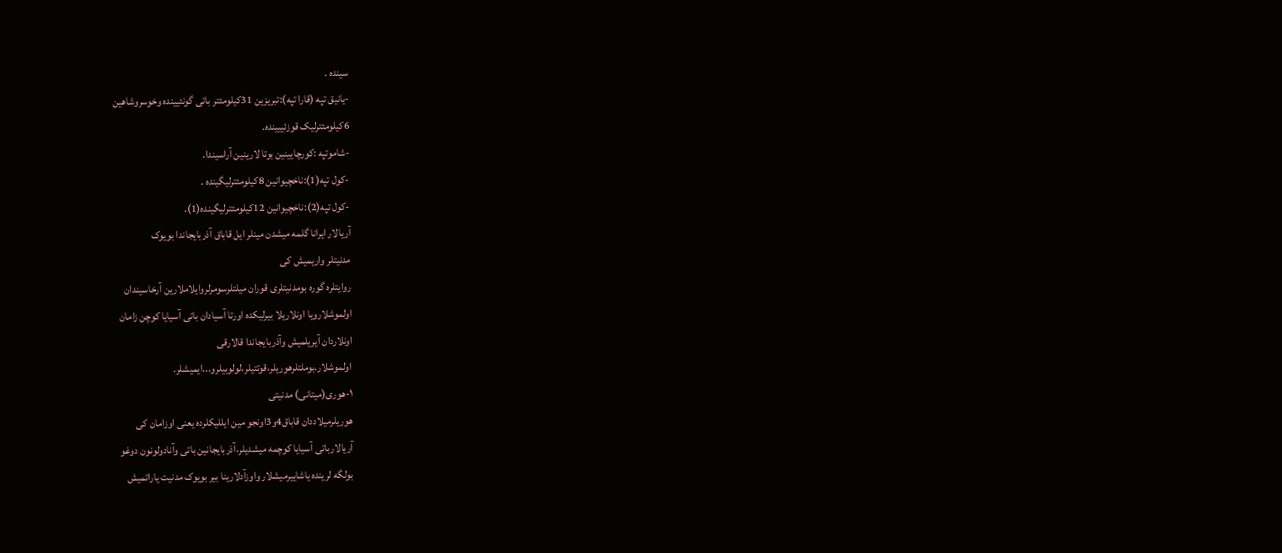سینده .
-یانیق تپه (قارا تپه):تبریزین 31کیلومئتر باتی گونئیینده وخوسروشاهین
6کیلومئترلیک قوزئییینده.
-شاموتپه :کورچایینین بوتا لارینین آراسیندا.
-کول تپه(1):ناخچیوانین 8کیلومئترلیگینده .
-کول تپه(2):ناخچیوانین 12کیلومئترلیگینده(1).
آریالار ایرانا گلمه میشدن مینلر ایل قاباق آذربایجاندا بویوک
مدنیتلر واریمیش کی
روایتلره گوره بومدنیتلری قوران میلتلرسومرلروایلاملارین آرخاسیندان
اولموشلارویا اونلاریلا بیرلیکده اورتا آسیادان باتی آسیایا کوچن زامان
اونلاردان آیریلمیش وآذربایجاندا قالارقی
اولموشلار.بوملتلرهوریلر،قوتتیلر،لولوبیلرو...ایمیشلر.
۱-هوری(میتانی) مدنیتی
هوریلرمیلاددان قاباق4و3اونجو مین ایللیکلرده یعنی اوزامان کی
آریالارباتی آسیایا کوچمه میشدیلر،آذربایجانین باتی وآنادولونون دوغو
بولگه لرینده یاشاییرمیشلار واوزآدلارینا بیر بویوک مدنیت یاراتمیش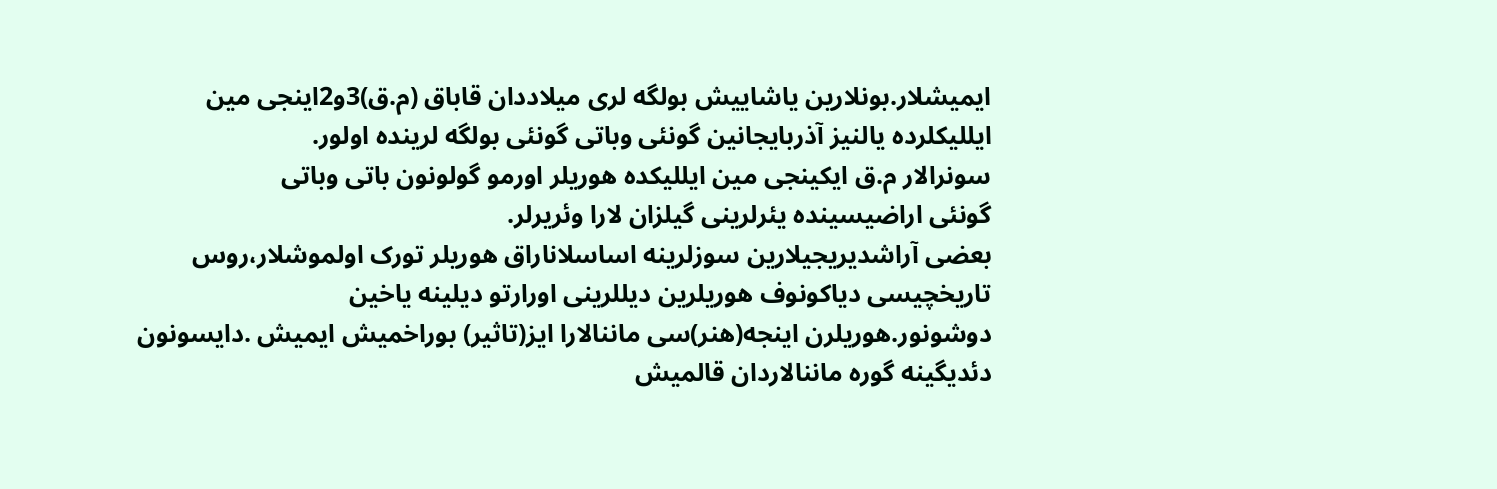ایمیشلار.بونلارین یاشاییش بولگه لری میلاددان قاباق (م.ق)3و2اینجی مین
ایللیکلرده یالنیز آذربایجانین گونئی وباتی گونئی بولگه لرینده اولور.
سونرالار م.ق ایکینجی مین ایللیکده هوریلر اورمو گولونون باتی وباتی
گونئی اراضیسینده یئرلرینی گیلزان لارا وئریرلر.
بعضی آراشدیریجیلارین سوزلرینه اساسلاناراق هوریلر تورک اولموشلار،روس
تاریخچیسی دیاکونوف هوریلرین دیللرینی اورارتو دیلینه یاخین
دوشونور.هوریلرن اینجه(هنر)سی ماننالارا ایز(تاثیر) بوراخمیش ایمیش .دایسونون
دئدیگینه گوره ماننالاردان قالمیش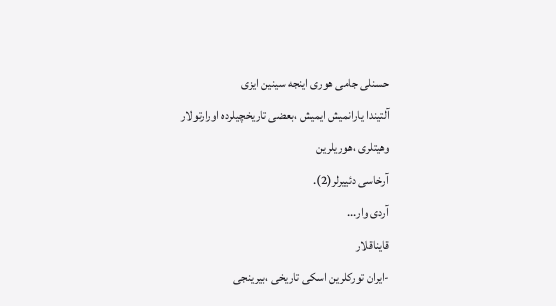حسنلی جامی هوری اینجه سینین ایزی
آلتیندا یارانمیش ایمیش ،بعضی تاریخچیلرده اورارتولار وهیتلری ،هوریلرین
آرخاسی دئییرلر(2).
آردی وار...
قایناقلار
-ایران تورکلرین اسکی تاریخی ،بیرینجی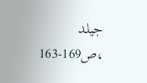جیلد ،ص169-163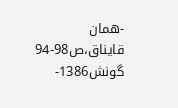-همان قایناق،ص98-94
گونش1386-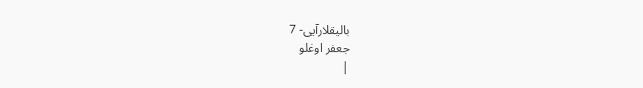بالیقلارآیی- 7
جعفر اوغلو
|